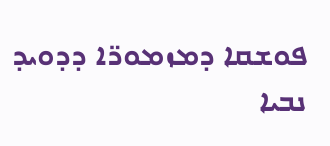ܦܘܫܩܐ ܕܡܙܡܘܪ̈ܐ ܕܕܘܝܕ ܢܒܝܐ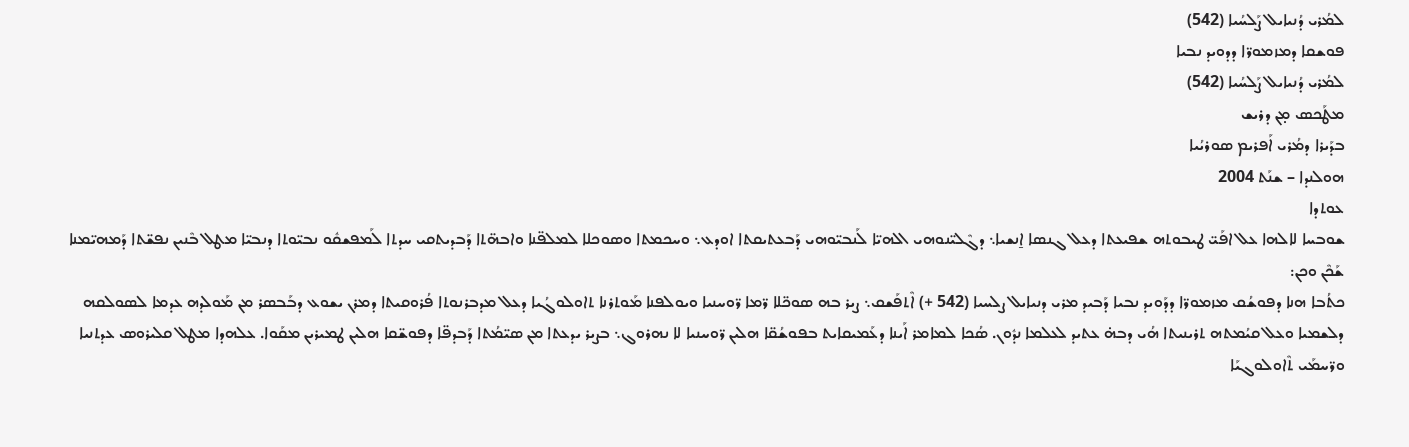ܠܡܳܪܝ ܕܳܢܝܐܝܠ ܨܰܠܚܳܝܐ (542)
ܦܘܫܩܐ ܕܡܙܡܘܪ̈ܐ ܕܕܘܝܕ ܢܒܝܐ
ܠܡܳܪܝ ܕܳܢܝܐܝܠ ܨܰܠܚܳܝܐ (542)
ܡܛܰܟܣ ܡ̣ܢ ܕܪܝܫ
ܒܕܰܝܪܐ ܕܡܳܪܝ ܐܰܦܪܝܡ ܣܘܪܝܳܝܐ
ܗܘܠܢܕܐ – ܫܢܰܬ 2004
ܥܘܬܕܐ
ܫܘܒܚܐ ܠܐܠܗܐ ܥܠ‌ ܐܦܰܝ̈ ܛܝܒܘܬܗ ܫܦܝܥܬܐ ܕܥܠ ܓܢܣܐ ܐ̱ܢܫܝܐ܆ ܕܓܶܠܝ̈ܢܘܗܝ ܐܠܗܝ̈ܐ ܠܰܢܒܝ̈ܘܗܝ ܕܰܒܥܬܝܩܬܐ ܐܘܕܥ܆ ܘܚܟܡܬܐ ܘܣܘܟܠܐ ܠܡܠܦ̈ܢܐ ܘܐܒܗ̈ܬܐ ܕܰܒܕܝܬܩܝ ܚܕܬܐ ܠܰܡܦܫܩܽܘ ܢܒܝ̈ܘܬܐ ܕܢܒܝ̈ܐ ܡܛܠ ܒܶܢܝܢ ܢܦܫ̈ܬܐ ܕܰܡܗܝ̈ܡܢܐ ܫܰܟܶܢ ܘܟܢ:
ܟܬܳܒܐ ܗܢܐ ܕܦܘܫܳܩ ܡܙܡܘܪ̈ܐ ܕܕܰܘܝܕ ܢܒܝܐ ܕܰܒܝܕ ܡܪܝ ܕܢܝܐܝܠ ܨܠܚܝܐ (542 +) ܐܶܬܦܰܫܩ܆ ܨܝܪ ܒܗ ܣܘܟ̈ܠܐ ܪ̈ܡܐ ܪ̈ܘܚܢܝܐ ܘܝܘܠܦܢܐ ܡܰܘܬܪܢܐ ܬܐܘܠܘܓܳܝܐ ܕܥܠ ܡܕܒܪܢܘܬܐ ܦܳܪܘܩܝܬܐ ܕܡܪܢ ܝܫܘܥ ܕܒܰܒܣܪ ܡܢ ܡܰܘܠܕܗ ܥܕܡܐ ܠܣܘܠܩܗ ܕܠܫܡܝܐ ܘܥܠ ܩܝܳܡܬܗ ܬܪܝܢܝܬܐ ܗܳܝ ܕܒܗ̇ ܥܬܝܕ ܠܥܠܡܐ ܢܕܽܘܢ. ܣܳܟܐ ܠܡܐܡܪ ܐܰܝܢܐ ܕܥܰܡܝܩܐܝܬ ܒܦܘܫܳܩ̈ܐ ܗܠܝܢ ܪ̈ܘܚܢܝܐ ܠܐ ܢܗܪܘܓ܆ ܒܨܝܪ ܝܕܥܬܐ ܡܢ ܣܝ̈ܡܳܬܐ ܕܰܒܕܦ̈ܐ ܕܦܘܫ̈ܩܐ ܗܠܝܢ ܛܡܝܪܝܢ ܡܩܰܘܐ. ܥܠܗܕܐ ܡܛܠ ܩܠܝܪܘܣ ܥܕܬܢܝܐ ܘܪ̈ܚܡܰܝ ܬܶܐܘܠܘܓܝܰܐ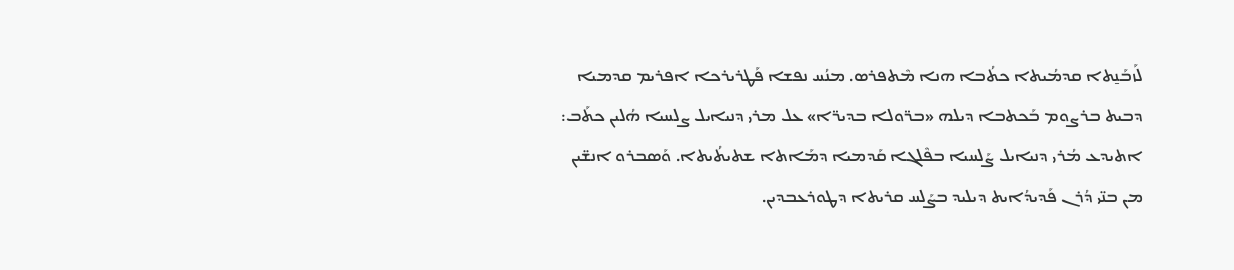ܠܰܙܒܰܢ̱ܬܐ ܩܕܡܳܝܬܐ ܟܬܳܒܐ ܗܢܐ ܡܶܬܦܪܣ. ܡܢܳܚ ܢܦܫܐ ܦܰܛܪܝܪܟܐ ܐܦܪܝܡ ܩܕܡܝܐ ܕܒܝܬ ܒܪܨܘܡ ܒܰܟܬܒܐ ܕܝܠܗ «ܒܪ̈ܘܠܐ ܒܕܝܪ̈ܐ» ܥܠ ܡܪܝ ܕܢܝܐܝܠ ܨܠܚܝܐ ܗܳܠܝܢ ܟܬܰܒ:
ܐܬܝܕܥ ܡܳܪܝ ܕܢܝܐܝܠ ܨܰܠܚܝܐ ܒܦܶܠܓܐ ܩܰܕܡܝܐ ܕܡܰܐܬܐ ܫܬܝܬܳܝܬܐ. ܘܰܣܒܪܘ ܐܢܫ̈ܝܢ ܡܢ ܒܢ̈ܝ ܕܳܪܢ ܦܰܕܝܕܳܐܝܬ ܕܝܠܝܕ ܒܨܰܠܚ ܩܪܝܬܐ ܕܛܘܪܥܒܕܝܢ.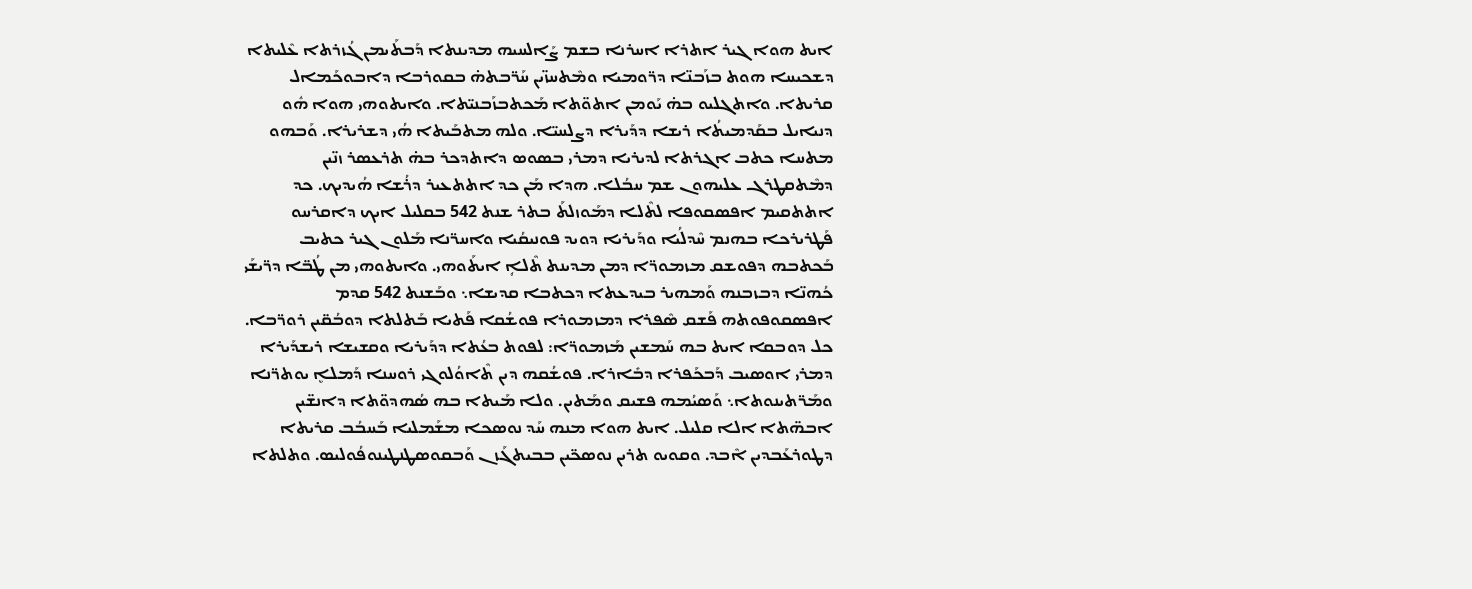ܐܝܬ ܗܘܐ ܓܝܪ ܐܬܪܐ ܐܚܪܢܐ ܒܫܡ ܨܰܐܠܚܝܗ ܡܕܝܢܬܐ ܕܰܒܬܰܝܡܢ ܓܳܙܪܬܐ ܥܶܠܝܬܐ ܕܫܟܝܚܐ ܗܘܬ ܒܙܰܒܢ̈ܐ ܕܪ̈ܘܡܝܐ ܘܡܶܬܚܙ̈ܝܢ ܚܰܪ̈ܒܬܗ̇ ܒܩܘܪܒܐ ܕܐܒܘܟܰܡܐܠ ܩܪܝܬܐ. ܘܐܬܓܠܝܘ ܒܗ̇ ܝܰܘܡܢ ܐܬܘ̈ܬܐ ܡܰܟܬܒܙܰܒܢܝ̈ܬܐ. ܘܐܝܬܘܗܝ ܗܘܐ ܗܽܘ ܕܢܝܐܝܠ ܒܩܰܕܡܝܬܳܐ ܪܝܫܐ ܕܕܰܝܪܐ ܕܨܠܚܝ̈ܐ. ܘܠܗ ܡܬܒܰܝܬܐ ܗܳܝ ܕܫܪܝܪܐ. ܘܰܒܗܘ ܡܬܚܐ ܟܬܒ ܐܓܪܬܐ ܠܕܝܪܝܐ ܕܡܪܝ ܒܣܘܣ ܕܐܬܕܟܪ ܒܗ̇ ܬܪܥܣܪ ܙܢ̈ܝܢ ܕܡܶܬܩܛܪܓ ܥܠܝܗܘܢ ܫܡ ܚܒܳܠܐ. ܗܕܐ ܡܰܢ ܟܕ ܐܬܬܥܝܪ ܕܪܳܫܐ ܗܳܝܕܝܟ. ܟܕ ܐܬܬܩܝܡ ܐܦܣܩܘܦܐ ܠܬܶܠܐ ܕܡܰܘܙܠܬܰ ܒܬܪ ܫܢܬ 542 ܒܩܠܝܠ‌ ܐܝܟ ܕܐܩܪܚܘ ܦܰܛܪܝܪܟܐ ܒܗܢܡ ܚܶܕܠܳܝܐ ܘܕܰܝܪܝܐ ܕܘܝܕ ܦܘܢܝܩܳܝܐ ܘܐܚܪ̈ܢܐ ܡܰܠܘܢ ܓܝܪ ܟܬܝܒ ܒܰܟܬܒܗ ܕܦܘܫܩ ܡܙܡܘܪ̈ܐ ܕܡܢ ܡܕܝܢܬ ܬܶܠܐܴ ܐܝܬܰܘܗܝ. ܘܐܝܬܘܗܝ ܡܢ ܛܳܒ̈ܐ ܕܪ̈ܝܫܰܝ ܟܳܗܢ̈ܐ ܕܒܙܒܢܗ ܘܰܡܗܝܪ ܒܝܕܥܬܐ ܕܟܬܒܐ ܩܕܝܫܐ܆ ܘܒܰܫܢܬ 542 ܩܕܡ ܐܦܣܩܘܦܘܬܗ ܦܰܫܩ ܣܶܦܪܐ ܕܡܙܡܘܪܐ ܦܘܫܳܩܐ ܦܰܬܝܐ ܒܰܬܠܬܐ ܕܘܒܳܩ̈ܝܢ ܪܘܪ̈ܒܐ. ܟܠ ܕܘܒܩܐ ܐܝܬ ܒܗ ܚܰܡܫܝܢ ܡܰܙܡܘܪ̈ܐ: ܠܦܘܬ ܒܥܳܬܐ ܕܕܰܝܪܝܐ ܘܩܫܝܫܐ ܪܝܫܕܰܝܪܐ ܕܡܪܝ ܐܘܣܝܒ ܕܰܒܟܰܦܪܐ ܕܒܺܐܪܐ. ܦܘܫܳܩܗ ܕܝܢ ܬܶܐܘܳܠܘܓܝ ܪܘܚܢܐ ܕܰܡܠܐܷ ܝܘܬܪ̈ܢܐ ܘܡܰܪ̈ܬܝܢܘܬܐ܆ ܘܰܣܝܳܡܗ ܦܫܝܩ ܘܡܰܬܝܢ. ܘܠܐ ܡܰܝܬܐ ܒܗ ܣܳܗܕܘ̈ܬܐ ܕܐܢܫ̈ܝܢ ܐܒܗ̈ܬܐ ܐܠܐ ܩܠܝܠ. ܐܝܬ ܗܘܐ ܡܢܗ ܚܰܕ ܢܘܣܟܐ ܡܫܰܡܠܝܐ ܒܰܚܒܳܒ ܩܪܝܬܐ ܕܛܘܪܥܰܒܕܝܢ ܐܶܒܕ. ܘܩܘܝܘ ܬܪܝܢ ܢܘܣܟ̈ܝܢ ܒܒܝܬܓܰܙܢ ܘܰܒܩܘܣܛܢܛܝܢܘܦܳܘܠܝܣ. ܘܬܠܬܐ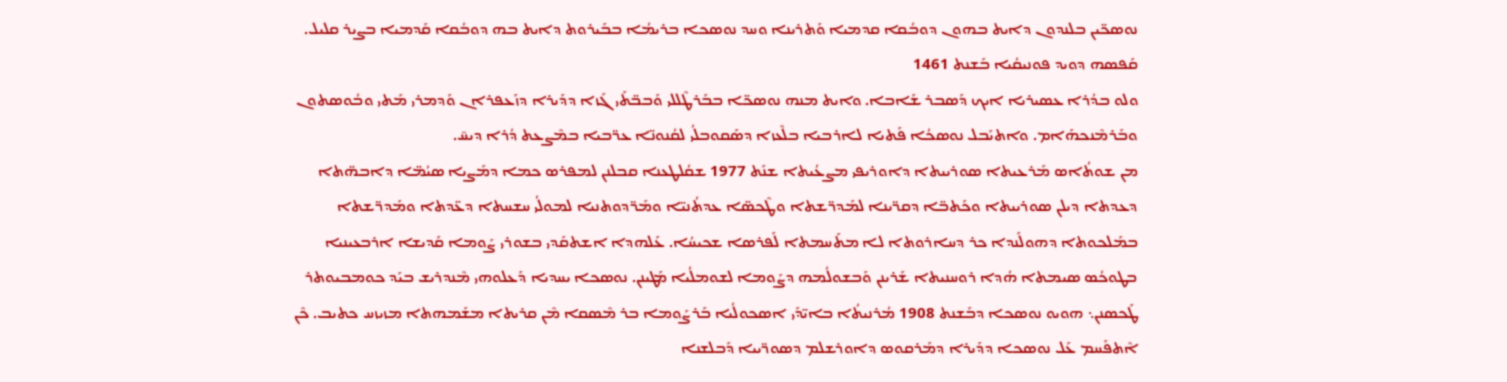ܢܘܣܟ̈ܝܢ ܒܠܢܕܘܢ ܕܐܝܬ ܒܗܘܢ ܕܘܒܳܩܐ ܩܕܡܝܐ ܘܰܬܪܝܢܐ ܘܚܕ ܢܘܣܟܐ ܒܪܝܡܳܐ ܒܒܰܝܪܘܬ ܕܐܝܬ ܒܗ ܕܘܒܳܩܐ ܩܰܕܡܝܐ ܒܨܝܪ ܩܠܝܠ. ܩܰܦܣܗ ܕܘܝܕ ܦܘܢܝܩܳܝܐ ܒܰܫܢܬ 1461
ܘܠܘ ܒܕܳܪܐ ܥܣܝܪܝܐ ܐܝܟ ܕܰܣܒܪ ܫܰܐܒܐ. ܘܐܝܬ ܡܢܗ ܢܘܣܟ̈ܐ ܒܒܰܪܛܶܠܠܝ ܘܰܒܒ̈ܬܰܝ ܓܰܙܐ ܕܕܰܝܪܐ ܕܙܰܥܦܪܐܢ ܘܰܕܡܪܝ ܡܰܬܝ ܘܒܳܘܣܬܘܢ ܘܒܰܪܡܶܢܟܗܰܐܡ. ܘܐܬܝܰܒܠ ܢܘܣܟܳܐ ܦܰܬܝܐ ܠܐܪܒܝܐ ܒܠܶܥܙܐ ܕܣܰܩܘܒܠܳܝ ܠܩܳܢܘܢ̈ܐ ܥܪ̈ܒܝܐ ܒܡܶܨܥܬ ܕܳܪܐ ܕܝܚ̄.
ܡܢ ܫܘܬܳܐܣ ܡܰܪܥܝܬܐ ܣܘܪܝܝܬܐ ܕܐܘܪܝܦܝ ܡܨܥܳܝܬܐ ܫܢܰܬ 1977 ܫܩܳܠܛܥܢܐ ܩܒܠܢܢ ܠܡܦܪܣ ܟܡܐ ܕܡܰܨܝܐ ܣܝܳܡ̈ܐ ܕܐܒܗ̈ܬܐ ܕܥܕܬܐ ܕܝܠܢ ܣܘܪܝܝܬܐ ܘܟܰܬܒ̈ܐ ܕܩܪ̈ܝܢܐ ܠܡܰܕܪ̈ܫܬܐ ܘܛܶܟܣ̈ܐ ܥܕܬܳܢܝ̈ܐ ܘܡܰܪ̈ܕܘܬܢܝܐ ܠܡܘܠܳܝ ܚܫܚܬܐ ܕܥ̈ܕܬܐ ܘܡܰܕܪ̈ܫܬܐ ܒܡܰܠܟܘܬܐ ܕܗܘܠܰܢܕܐ ܟܪ ܕܚܐܪܘܬܐ ܠܐ ܡܬܰܚܡܬܐ ܠܰܦܪܣܐ ܫܟܝܚܳܐ. ܥܰܠܗܕܐ ܐܫܬܩܰܕܝ ܒܫܘܪܝ ܨܰܘܡܐ ܩܰܕܝܫܐ ܐܪܒܥܝܢܝܐ ܒܛܘܟܳܣ ܣܝܡܬܐ ܗܳܕܐ ܪܘܚܢܝܬܐ ܫܰܪܝܢܢ ܘܰܒܫܘܠܳܡܗ ܕܨܰܘܡܐ ܠܫܘܡܠܳܝܐ ܡܰܛܝܢܢ. ܢܘܣܟܐ ܝܚܕܝܐ ܕܰܥܠܘܗܝ ܡܶܢܕܪܝܫ ܒܝܰܕ ܟܘܡܒܝܘܬܪ ܛܰܟܣܢܢ܆ ܗܘܝܘ ܢܘܣܟܐ ܕܒܰܫܢܬ 1908 ܡܳܪܢܝܬܳܐ ܒܐܝ̈ܕܰܝ ܐܣܟܘܠܳܝܐ ܒܰܪܨܰܘܡܐ ܒܪ ܡܶܣܩܐ ܡܶܢ ܩܪܝܬܐ ܡܫܰܡܗܬܐ ܡܙܝܙܚ ܟܬܝܒ. ܟܶܢ ܐܶܬܦܰܚܡ ܥܰܠ ܢܘܣܟܐ ܕܕܰܝܪܐ ܕܡܰܪܩܘܣ ܕܐܘܪܫܠܡ ܕܣܘܪ̈ܝܝܐ ܕܰܒܠܫܢܐ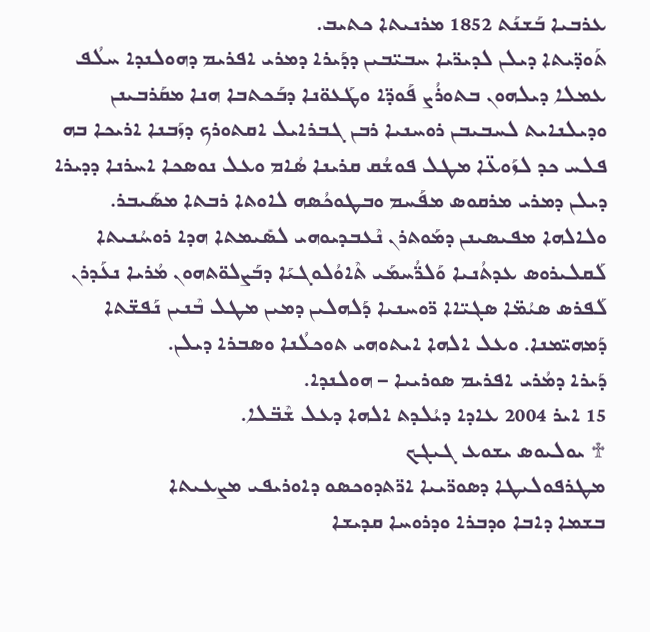ܥܪܒܝܐ ܒܰܫܢܰܬ 1852 ܡܪܢܝܬܐ ܟܬܝܒ.
ܬܰܘܕ̈ܝܬܐ ܕܝܠܢ ܠܕܝܪ̈ܝܐ ܚܒܝ̈ܒܝܢ ܕܕܰܝܪܐ ܕܡܪܝ ܐܦܪܝܡ ܕܗܘܠܢܕܐ ܚܠܳܦ ܥܡܠܐ ܕܝܠܗܘܢ ܒܬܘܪܳܨ ܦܰܘܕ̈ܐ ܘܛܰܥܘ̈ܢܐ ܕܒܰܟܬܒܐ ܗܢܐ ܡܩܰܪܒܝܢܢ ܘܕܝܠܢܐܝܬ ܠܚܒܝܒܢ ܪܘܚܢܝܐ ܪܒܢ ܓܒܪܐܝܠ‌ ܐܩܬܘܪܟ ܕܙܰܒܢܐ ܐܪܝܟܐ ܒܗ ܦܠܚ ܟܕ ܠܙܰܘܥ̈ܐ ܡܛܠ ܦܘܫܳܩ ܩܪܝܢܐ ܣܳܐܡ ܘܥܠ ܢܘܣܟܐ ܐܚܪܢܐ ܕܕܝܪܐ ܕܝܠܢ ܕܡܪܝ ܡܪܩܘܣ ܡܦܰܚܡ ܘܒܛܘܟܳܣܗ ܠܐܘܬܐ ܪܒܬܐ ܡܣܰܝܒܪ.
ܘܠܐܠܗܐ ܡܦܝܣܝܢܢ ܕܡܰܘܬܪܢ ܢܶܥܒܕܝܘܗܝ ܠܣܺܝܡܬܐ ܗܕܐ ܪܘܚܳܢܝܬܐ ܠܰܩܠܝܪܘܣ ܥܕܬܳܢܝܐ ܘܰܠܪ̈ܳܚܡܰܝ ܬܶܐܘܳܠܘܓܝܰܐ ܕܒܰܨܠܘ̈ܬܗܘܢ ܡܳܪܝܐ ܢܥܰܕܪܢ ܠܰܦܪܣ ܣܝܳܡ̈ܐ ܣܓܝ̈ܐܐ ܪ̈ܘܚܢܝܐ ܕܰܠܗܠܝܢ ܕܡܝܢ ܡܛܠ ܒܶܢܝܢ ܢܰܦܫ̈ܬܐ ܕܰܡܗܝ̈ܡܢܐ. ܘܥܠ ܐܠܗܐ ܐܝܬܘܗܝ ܬܘܟܠܳܢܐ ܘܣܒܪܐ ܕܝܠܢ.
ܕܰܝܪܐ ܕܡܳܪܝ ܐܦܪܝܡ ܣܘܪܝܝܐ – ܗܘܠܢܕܐ.
15 ܐܝܪ 2004 ܥܐܕܐ ܕܝܳܠܕܬ ܐܠܗܐ ܕܥܠ ܫܶܒ̈ܠܐ.
♱ ܝܘܠܝܘܣ ܝܫܘܥ ܓܝܓܟ
ܡܛܪܦܘܠܝܛܐ ܕܣܘܪ̈ܝܝܐ ܐܪ̈ܬܕܘܟܣܘ ܕܐܘܪܝܦܝ ܡܨܥܝܬܐ
ܒܫܡܐ ܕܐܒܐ ܘܕܒܪܐ ܘܕܪܘܚܐ ܩܕܝܫܐ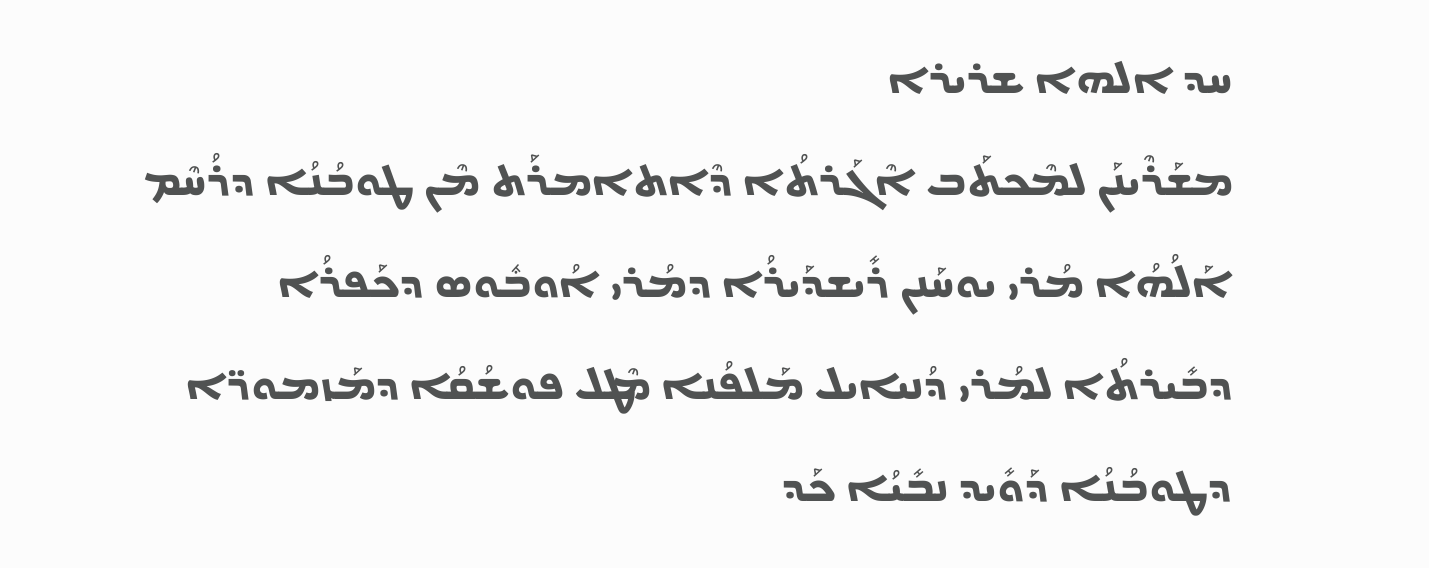ܚܕ ܐܠܗܐ ܫܪܝܪܐ
ܡܫܰܪܶܝܢܰܢ ܠܡܶܟܬܰܒ ܐܶܓܰܪܬܳܐ ܕܶܐܬܐܡܪܰܬ ܡܶܢ ܛܘܒܳܢܳܐ ܕܪܳܚܶܡ ܐܰܠܳܗܳܐ ܡܳܪܝ ܝܘܚܰܢܢ ܪܺܝܫܕܰܝܪܳܐ ܕܡܳܪܝ ܐܳܘܒܽܘܣ ܕܟܰܦܪܳܐ ܕܒܺܝܪܬܳܐ ܠܡܳܪܝ ܕܳܢܝܐܝܠ ܡܰܠܦܳܢܐ ܡܶܛܠ ܦܘܫܳܩܳܐ ܕܡܰܙܡܘܪ̈ܐ ܕܛܘܒܳܢܳܐ ܕܰܘܺܝܕ ܢܒܺܝܳܐ ܟܰܕ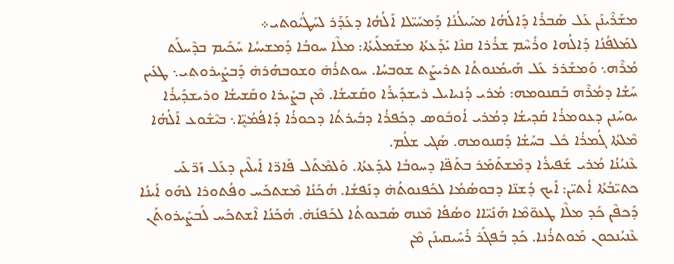ܡܫܰܪܶܝܢܰܢ ܥܰܠ ܣܰܒܪܳܐ ܕܰܐܠܳܗܳܐ ܡܚܰܝܠܳܢܳܐ ܕܰܡܚܺܝ̈ܠܐ ܐܰܠܳܗܳܐ ܕܥܰܕܰܪ ܠܚܰܛܳܝܽܘܬܝ܀
ܠܡܰܠܦܳܢܳܐ ܕܰܐܠܳܗܐ ܘܪܳܚܶܡ ܫܪܳܪܐ ܩܢܶܐ ܝܺܕܰܥܬܳܐ ܡܫܰܡܠܰܝܬܳܐ: ܡܠܶܐ ܚܘܒܳܐ ܕܰܡܫܝܚܳܐ ܚܰܟܺܝܡ ܒܕܶܚܠܰܬ ܡܳܪܶܗ܆ ܘܰܡܫܰܪܪ ܥܰܠ ܗܰܝܡܳܢܘܬܳܐ ܬܪܝܨܰܬ ܫܘܒܚܳܐ. ܚܘܬܪܳܗ̇ ܘܫܘܒܗܳܪܗ̇ ܕܰܒܨܺܝܪܘܬܝ܆ ܛܥܺܝܢ ܚܰܫܳܐ ܕܡܳܪܶܗ ܒܰܩܢܘܡܗ: ܡܳܪܝ ܕܳܢܝܐܝܠ ܪܝܫܕܰܝܪܳܐ ܘܩܰܫܝܫܳܐ. ܡܶܢ ܒܨܺܝܪܐ ܘܩܰܫܝܫܳܐ ܘܪܝܫܕܰܝܪܳܐ ܝܘܚܰܢܢ ܕܥܘܡܪܳܐ ܩܰܕܝܫܳܐ ܕܡܳܪܝ ܐܳܘܒܽܘܣ ܕܟܰܦܪܳܐ ܕܒܺܝܪܬܳܐ ܕܟܘܪܳܐ ܕܰܐܦܳܡܳܝܷ̈ܐ܆ ܒܝܶܫܽܘܥ ܐܰܠܳܗܳܐ ܡܶܠܬܳܐ ܓܳܡܪܳܐ ܟܽܠ ܒܚܰܫܳܐ ܕܰܩܢܘܡܗ. ܣܰܓܝ ܫܠܳܡ.
ܥܶܢܝܳܢܳܐ ܡܳܪܝ ܫܰܦܝܪܳܐ ܕܡܶܫܬܰܡܰܪ ܒܬܰܦ̈ܐ ܕܚܘܒܳܐ ܠܝܕܰܥܬܳܐ. ܘܰܠܡܶܬܰܠ ܦܺܐܪ̈ܐ ܐܰܝܠܶܝܢ ܕܥܰܠ ܙܰܪ̈ܥܰܝ ܟܬܝ̈ܒܳܬܳܐ ܐܳܬܝ̈ܢ: ܐܰܝܟ ܕܳܫܢ̈ܐ ܕܒܘܣܳܡܳܐ ܠܟܰܦܢܘܬܳܗ̇ ܕܢܰܦܫܳܐ. ܗܳܟܰܢܳܐ ܡܶܫܬܟܰܚ ܘܦܳܬܘܪܐ ܠܗܰܘ ܐܰܝܢܳܐ ܕܰܟܦܶܢ ܟܰܕ ܡܠܶܐ ܛܥܘ̈ܡܶܐ ܗܰܢܺܝ̈ܐܐ ܘܣܳܦܳܐ ܡܶܢܗ ܣܰܒܥܘܬܳܐ ܠܟܰܦܢܳܗ̇. ܗܳܟܰܢܳܐ ܐܶܫܬܟܰܚ ܠܰܒܨܺܝܪܘܬܰܢ ܥܶܢܝܳܢܟܘܢ ܡܰܘܬܪܳܢܐ. ܟܰܕ ܒܰܦܓܰܪ ܪܰܚܺܝܩܝܢܰܢ ܡܶܢ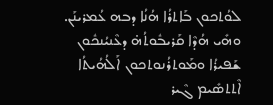ܠܘܳܬܟܘܢ ܒܰܐܬܪܳܐ ܗܳܢܳܐ ܕܒܗ ܥܳܡܪܝܢܰܢ. ܘܗܺܝ ܗܳܕܶܐ ܩܰܪܝܒܽܘܬܳܗ̇ ܕܥܶܢܝܳܢܟܽܘܢ ܫܰܦܝܪܳܐ ܘܡܰܘܬܪܳܢܘܬܟܘܢ ܐܰܠܳܗܳܝܬܳܐ ܐܶܬܬܣܺܝܡ ܓܶܝܪ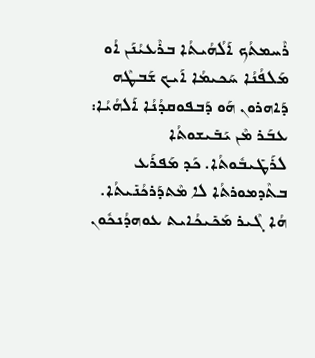ܪܶܚܡܬܳܟ ܐܰܠܳܗܳܝܬܳܐ ܒܪܶܥܝܳܢܰܢ ܐܳܘ ܡܰܠܦܳܢܳܐ ܚܰܟܝܡܳܐ ܐܰܝܟ ܫܰܒܛܶܗ ܕܰܐܗܪܘܢ ܗܰܘ ܕܰܒܦܘܩܕܳܢܳܐ ܐܰܠܗܳܝܳܐ: ܥܒܰܪ ܡܶܢ ܝܰܒܺܝܫܘܬܳܐ ܠܪܰܛܺܝܒܽܘܬܳܐ. ܟܰܕ ܡܰܦܪܰܥ ܒܬܶܕܡܘܪܬܳܐ ܠܐ ܡܶܬܕܰܪܟܳܢܺܝܬܳܐ. ܗܳܐ ܓܶܝܪ ܡܰܟܺܝܟܳܐܝܬ ܥܘܗܕܳܢܟܽܘܢ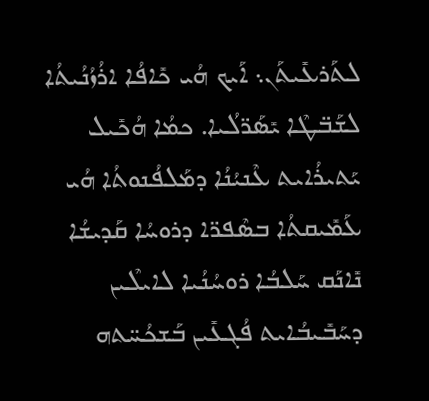ܠܬܰܪܥܺܝܬܰܢ܆ ܐܰܝܟ ܗܳܝ ܟܺܐܦܳܐ ܐܪܳܙܳܢܳܝܬܳܐ ܠܫܰܒ̈ܛܶܐ ܝܺܣܰܪ̈ܠܳܝܐ. ܟܡܳܐ ܗܳܟܺܝܠ ܝܰܬܝܪܳܐܝܬ ܥܶܢܝܳܢܳܐ ܕܡܰܠܦܳܢܘܬܳܐ ܗܳܝ ܥܰܡܺܝܩܬܳܐ ܒܣܶܦܪ̈ܐ ܕܪܘܚܳܐ ܩܰܕܝܫܳܐ ܢܺܐܢܰܩ ܚܰܠܒܳܐ ܪܘܚܳܢܳܝܐ ܠܐܝܠܶܝܢ ܕܚܰܒܺܝܒܳܐܝܬ ܦܳܓܥܺܝܢ ܒܰܫܟܳܚ̈ܬܗ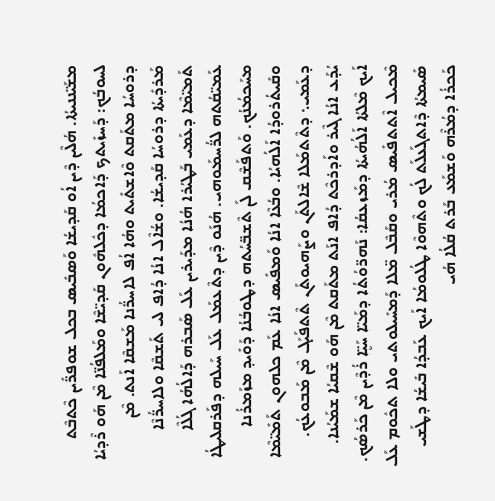ܡܫܰܝ̈ܢܢܝܬܳܐ. ܗܳܠܶܝܢ ܕܶܝܢ ܐܳܘ ܩܰܕܝܫܳܐ ܘܰܣܒܺܝܣ ܒܟܠ ܫܘܦܪ̈ܺܝܢ ܟܶܬܒܶܬ ܠܚܘܒܳܟ: ܕܰܚܙܺܝܬܟ ܕܰܐܟܡܳܐ ܕܟܽܠܗܽܘܢ ܩܰܕܝ̈ܫܶܐ ܘܡܰܠܦܳܢ̈ܐ ܡܶܢ ܗܰܘ ܪܶܕܝܳܐ ܕܪܘܚܳܐ ܡܬܰܩܬ ܘܶܐܫܬܺܝܬ ܘܗܳܐ ܐܳܦ ܠܐܚܪ̈ܳܢܐ ܡܰܫܩܶܐ ܐܰܢܬ. ܡܶܢ ܡܰܪܕܺܝܬܳܐ ܕܪܘܚܳܐ ܩܰܕܝܫܳܐ. ܘܫܳܐܶܠ ‌ܐܢܳܐ ܕܳܐܦ ܠܝ ܬܰܫܩܶܐ ܘܠܐܚܪ̈ܳܢܶܐ ܬܰܡܝ̈ܡܶܐ ܕܥܰܡܝ ܒܰܛܝܳܪܐ ܗܳܢܳܐ ܡܕܰܝܪܝܢ ܥܰܠ ܣܰܒܪܗ ܕܰܐܠܳܗܳܐ ܓܳܠܶܐ ܥܰܡܝ̈ܩܳܬܗ ܠܪ̈ܳܚܡܰܘܗܝ. ܗܳܢܰܘ ܕܶܝܢ ܕܬܶܥܡܰܠ ܥܰܠ ܚܰܝܠܗ ܕܦܰܪܩܠܝܛܳܐ ܡܚܰܟܡܳܢܳܟ. ܘܰܬܦܰܫܶܩ ܠܰܢ ܬܶܫܒ̈ܚܳܬܗ ܕܛܘܒܳܢܳܐ ܕܰܘܺܝܕ ܡܙܰܡܪܳܢܐ ܘܩܺܝܬܳܪܘܕܳܐ ܐܰܠܳܗܝܳܐ. ܘܒܳܥܶܐ ܐܢܳܐ ܘܰܡܦܺܝܣ ܐܢܳܐ ܥܰܡ ܟܠܗܘܢ ܬܰܡܺܝ̈ܡܶܐ ܕܥܰܡܝ܆ ܕܬܶܬܡܰܠܐ ܫܶܐܠܬܰܢ ܘܨܰܗܝܘܬܰܢ ܬܶܬܦܰܝܰܓ ܡܶܢ ܡܰܒܘܥܳܟ. ܝܳܕܰܥ ܐܢܳܐ ܓܶܝܪ ܘܐܰܕܪܟܶܬ ܕܳܐܦ ܐܢܰܬ ܡܬܰܩܬ ܡܶܢ ܗܰܘ ܫܶܩܝܳܐ ܫܡܰܝܳܢܐ. ܐܰܝܟ ܡܶܠܬܳܐ ܐܰܠܳܗܳܝܬܳܐ ܕܡܰܙܥܩܳܐ: ܢܰܗܪ̈ܘܳܬܳܐ ܕܡܰܝ̈ܐ ܚܰܝܷ̈ܐ ܪܳܕܶܝܢ ܡܶܢ ܟܰܪܣܳܟ. ܡܶܟܝܠ ‌ܐܶܬܬܦܺܝܣ ܡܳܪܝ ܘܩܰܒܶܠ ܡ̈ܠܐ ܕܰܡܚܺܝܠܘܬܝ ܘܠܐ ܬܟܽܘܡ ܥܰܠ ܣܺܝܡܬܳܐ ܕܶܐܬܓܰܥܠܰܬ ܠܳܟ ܘܬܶܗܘܶܐ ܛܳܠܘܡܳܐ ܐܰܝܟ ܥܰܒܕܳܐ ܒܺܝܫܳܐ ܕܛܰܫܝ ܟܰܟܪܳܐ ܕܡܳܪܶܗ ܘܰܫܡܰܥ ܒܰܪܬ ܩܳܠܳܐ ܗܳܝ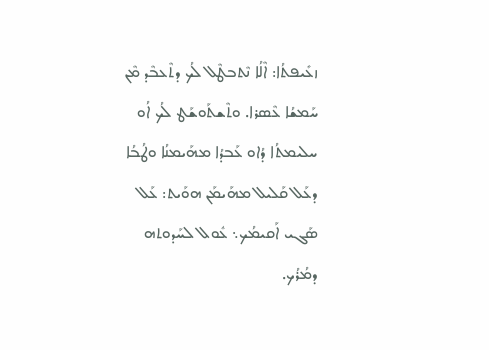ܙܥܺܝܦܬܳܐ: ܐܶܠܳܐ ܢܶܬܒܛܶܠ ܠܳܟ ܕܬܶܥܒܶܕ ܡܶܢ ܚܰܡܫܳܐ ܥܶܣܪܐ. ܘܬܶܫܬܰܘܫܰܛ ܠܳܟ ܐܳܘ ܚܠܝܡܬܳܐ ܕܳܐܘ ܥܰܒܕܳܐ ܡܗܰܝܡܢܳܐ ܘܛܳܒܳܐ ܕܥܰܠ ܩܰܠܝܠ ܡܗܰܝܡܰܢ ܗܘܰܝܬ: ܥܰܠ ܣܰܓܝ ܐܰܩܝܡܳܟ܆ ܥܽܘܠ ܠܚܰܕܘܬܗ ܕܡܳܪܳܟ.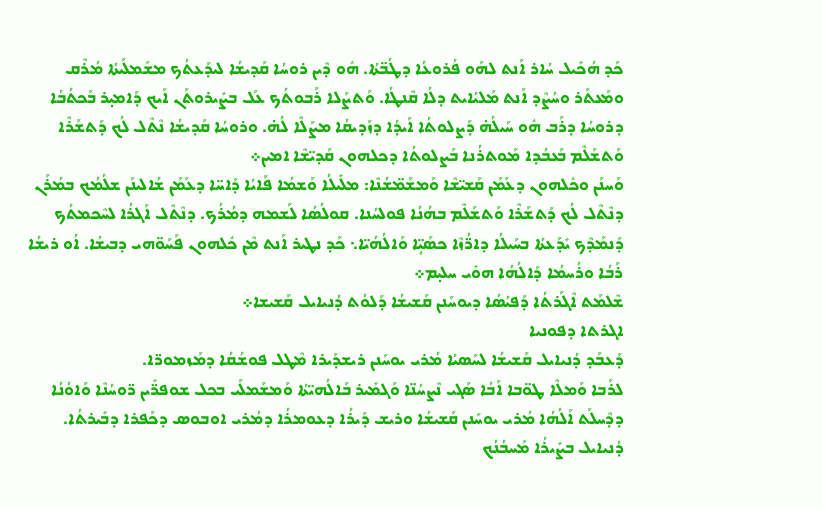ܟܰܕ ܗܳܟܺܝܠ ܚܳܐܪ ܐܰܢܬ ܠܗܰܘ ܦܳܪܘܥܳܐ ܕܛܳܒ̈ܬܳܐ. ܗܽܘ ܕܶܝܢ ܪܘܚܳܐ ܩܰܕܝܫܳܐ ܠܝܕܰܥܬܳܟ ܡܫܰܡܠܰܝܬܳܐ ܡܳܪܶܩ ܘܡܰܥܬܰܪ ܘܚܳܨܶܕ ܐܰܢܬ ܡܰܠܝܳܐܝܬ ܕܠܳܐ ܩܶܢܛܳܐ. ܘܰܬܨܰܠܐ ܪܰܒܘܬܳܟ ܥܰܠ ܒܨܺܝܪܘܬܰܢ ܐܰܝܟ ܕܰܐܡܝ̣ܪ ܒܰܟܬܳܒܳܐ ܕܪܘܚܳܐ ܕܪܰܒ ܗܽܘ ܚܰܝܠܳܗ̇ ܕܰܨܠܘܬܳܐ ܐܰܝܕܳܐ ܕܙܰܕܝܩܳܐ ܡܨܰܠܶܐ ܠܳܗ̇. ܘܪܘܚܳܐ ܩܰܕܝܫܳܐ ܢܶܬܶܠ ܠܳܟ ܕܰܬܫܰܪܶܐ ܘܰܬܫܰܠܶܡ ܒܰܥܒܳܕܐ ܡܰܘܬܪܳܢܐ ܒܰܨܠܘܬܳܐ ܕܟܠܗܘܢ ܩܰܕܝ̈ܫܶܐ ܐܡܝܢ܀
ܘܰܚܢܰܢ ܘܟܽܠܗܘܢ ܕܥܰܡܰܢ ܩܰܫܝ̈ܫܶܐ ܘܰܡܫܰܡ̈ܫܳܢܶܐ: ܡܠܺܝܠܳܐ ܘܰܫܡܳܐ ܦܰܐܝܳܐ ܕܰܐܚ̈ܐ ܕܥܰܡܰܢ ܫܳܐܠܝܢܰܢ ܫܠܳܡܳܟ ܒܡܳܪܰܢ ܕܢܶܬܶܠ ܠܳܟ ܕܰܬܫܰܪܶܐ ܘܰܬܫܰܠܶܡ ܒܗܳܢܳܐ ܦܘܠܚܳܢܐ. ܩܘܠܳܣܳܐ ܠܰܫܡܗ ܕܡܳܪܳܟ. ܕܢܶܬܶܠ ‌ܐܰܓܪܳܐ ܠܚܶܟܡܬܳܟ ܕܰܢܡܰܕܶܟ ܝܺܕܰܥܬܳܐ ܒܚܰܝܠܳܐ ܕܐܪ̈ܳܙܶܐ ܟܣܰܝܴ̈ܐ ܘܰܐܠܳܗܳܝ̈ܐ܆ ܟܰܕ ܢܛܝܪ ܐܰܢܬ ܡܶܢ ܟܽܠܗܘܢ ܦܰܚܰܘ̈ܗܝ ܕܒܝܫܳܐ. ܐܳܘ ܪܝܫܳܐ ܪܰܒܳܐ ܘܪܳܚܡܳܐ ܕܰܐܠܳܗܳܐ ܗܘܺܝ ܚܠܝ̣ܡ܀
ܫܶܠܡܰܬ ܐܶܓܰܪܬܳܐ ܕܰܦܝܳܣܳܐ ܕܝܘܚܰܢܢ ܩܰܫܝܫܳܐ ܕܰܠܘܳܬ ܕܳܢܝܐܝܠ ܩܰܫܝܫܐ܀
ܐܓܪܬܐ ܕܦܘܢܝܐ
ܕܰܥܒܰܕ ܕܳܢܝܐܝܠ ܩܰܫܝܫܳܐ ܠܚܰܣܝܳܐ ܡܳܪܝ ܝܘܚܰܢܢ ܪܝܫܕܰܝܪܐ ܡܶܛܠ ܦܘܫܳܩܳܐ ܕܡܰܙܡܘܪ̈ܐ.
ܠܪܰܒܐ ܘܰܡܠܶܐ ܛܘ̈ܒܐ ܐܰܒܳܐ ܣܰܓܝ ܢܶܨܚܳܢ̈ܐ ܘܰܓܡܺܝܪ ܒܰܐܠܳܗܝ̈ܬܳܐ ܘܰܡܫܰܡܠܰܝ ܒܟܠ ܫܘܦܪ̈ܺܝܢ ܪ̈ܘܚܳܢܶܐ ܘܰܐܘܳܢܳܐ ܕܕܶܚܠܰܬ ܐܰܠܳܗܳܐ ܡܳܪܝ ܝܘܚܰܢܢ ܩܰܫܝܫܳܐ ܘܪܝܫ ܕܰܝܪܳܐ ܕܥܘܡܪܳܐ ܕܡܳܪܝ ܐܘܒܘܣ ܕܟܰܦܪܐ ܕܒܺܝܪܬܳܐ. ܕܳܢܝܐܝܠ ܒܨܺܝܪܳܐ ܡܰܚܒܳܢܳܟ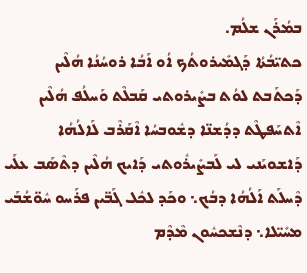ܒܡܳܪܰܢ ܫܠܳܡ.
ܟܬܝ̈ܒܳܬܳܐ ܕܰܓܡܺܝܪܘܬܳܟ ܐܳܘ ܐܰܒܳܐ ܪܘܚܳܢܳܐ ܗܳܠܶܝܢ ܕܰܟܬܰܒܬ ܠܘܳܬ ܒܨܺܝܪܘܬܝ ܩܰܒܠܶܬ ܘܰܚܠܳܦ ܗܳܠܶܝܢ ܐܶܬܚܰܦܛܶܬ ܕܕܳܫܢ̈ܐ ܕܫܽܘܒܚܳܐ ܐܶܩܰܪܶܒ ܠܰܐܠܳܗܳܐ ܕܰܐܫܘܝܰܢܝ ܠܝ ܠܰܒܨܺܝܪܽܘܬܝ ܕܰܐܝܟ ܗܳܠܶܝܢ ܕܬܶܣܰܒ ܥܠܰܝ ܕܶܚܠܰܬ ܐܰܠܳܗܳܐ ܕܒܳܟ܆ ܘܟܰܕ ܠܟܽܠ ܓܰܒ̈ܝܢ ܦܪܰܚܘ ܚܽܘ̈ܫܳܒܰܝ ܡܚܺܝ̈ܠܐ܆ ܕܢܶܫܟܚܽܘܢ ܡܶܕܶܡ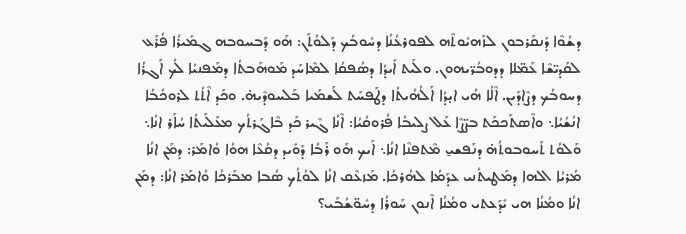ܕܫܳܘܶܐ ܕܰܢܩܰܪܒܘܢ ܠܙܰܗܝܽܘܬܶܗ ܠܦܘܪܥܳܢܳܐ ܕܚܽܘܒܳܟ ܕܰܠܘܳܬܰܢ: ܗܰܘ ܕܰܒܚܘܒܗ ܓܡܺܝܪܳܐ ܦܳܪܰܥ ܠܩܰܕܝ̈ܫܶܐ ܥܰܡ̈ܠܐ ܕܕܘܒܳܪ̈ܝܗܘܢ. ܘܠܰܝܬ ܐܺܝܕܳܐ ܕܣܳܦܩܳܐ ܠܡܶܐܚܰܕ ܡܰܘܗܰܒܬܳܐ ܕܡܰܦܢܝܳܐ ܠܳܟ ܐܰܓܪܳܐ ܕܚܘܒܳܟ ܕܨܶܐܕܰܝܢ. ܐܶܠܳܐ ܗܳܝ ܐܝ̣ܕܳܐ ܐܰܠܳܗܳܝܬܳܐ ܕܛܰܦܚܰܬ ܠܰܫܡܰܝܐ ܒܰܠܚܘܕܶܝܗ̇. ܘܟܰܕ ܐܶܬܳܬ ܠܪܘܟܳܒܳܐ ܐܢܳܫܳܝܳܐ܆ ܘܐܶܣܬܰܟܟܰܬ ܒܨ̈ܨܶܐ ܥܰܠ ܨܠܝܒܳܐ ܦܳܪܘܩܳܝܳܐ: ܐܶܢܳܐ ܓܶܝܪ ܟܰܕ ܒܶܐܓܰܪܬܳܟ ܡܥܰܠܰܝܬܳܐ ܚܳܐܰܪ ܐܢܳܐ܆ ܘܰܠܘܳܬ ܬܰܚܘܒܘܬܳܗ̇ ܕܢܰܦܫܝ̱ ܡܶܬܦܢܶܐ ܐܢܳܐ܆ ܐܰܝܟ ܗܰܘ ܪܰܒܳܐ ܕܰܘܺܝܕ ܕܩܳܥܶܐ ܗܘܳܐ ܘܳܐܡܰܪ: ܕܡܰܢ ܐܢܳܐ ܡܳܪܝܳܐ ܐܠܗܐ ܕܡܰܛܝܬܳܢܝ ܥܕܰܡܳܐ ܠܗܳܪܟܳܐ. ܡܰܙܥܶܩ ܐܢܳܐ ܠܘܳܬܳܟ ܣܳܒܐ ܡܒܰܪܟܳܐ ܘܳܐܡܰܪ ܐܢܳܐ: ܕܡܰܢ ܐܢܳܐ ܘܡܳܢܳܐ ܗܝ ܝܺܕܰܥܬܝ ܘܡܳܢܳܐ ܐܶܢܘܢ ܚܰܘܪܳܐ ܕܚܽܘ̈ܫܳܒܰܝ؟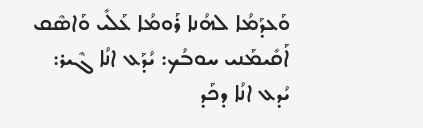ܘܰܥܕܰܡܳܐ ܠܗܳܢܐ ܪܰܘܡܳܐ ܥܰܠܺܝ ܘܰܐܣܶܩ ܐܰܩܺܝܡܰܢܝ ܚܘܒܳܟ: ܝܳܕܰܥ ܐܢܳܐ ܓܶܝܪ: ܝܳܕܥ ܐܢܳܐ ܕܟܰܕ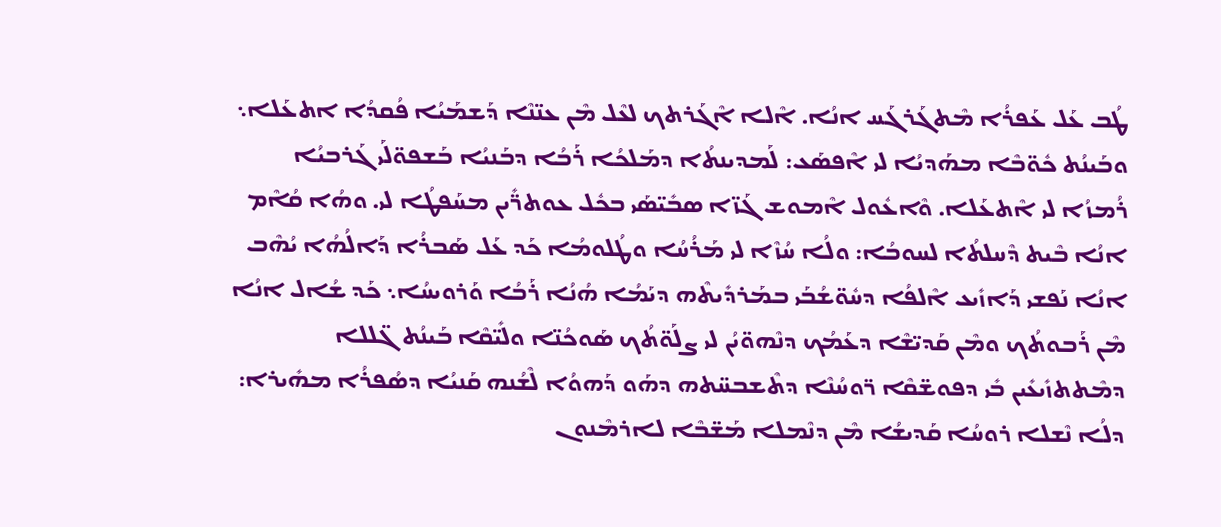ܛܳܒ ܥܰܠ ܥܰܦܪܳܐ ܡܶܬܓܰܪܓܰܚ ܐܢܳܐ. ܐܶܠܐ ܐܶܓܰܪܬܟ ܠܥܶܠ ܡܶܢ ܥܢ̈ܢܶܐ ܕܰܫܡܰܝܳܐ ܦܳܩܕܳܐ ܐܬܥܰܠܐ܆ ܘܒܰܝܢܳܬ ܟܽܘ̈ܒܶܐ ܡܗܰܕܝܳܐ ܠܝ ܐܶܦܣܰܥ: ܠܰܡܕܝܢܬܳܐ ܕܡܰܠܟܳܐ ܪܰܒܳܐ ܕܒܰܢܝܳܐ ܒܰܫܦܘ̈ܠܰܝ ܓܰܪܒܝܳܐ ܪܳܡܙܳܐ ܠܝ ܐܶܬܥܰܠܐ. ܘܶܐܥܽܘܠ ‌ܐܶܡܘܫ ܓܰܙ̈ܐ ܣܒܺܝ̈ܣܰܝ ܒܟܽܠ ܥܘܬܪ̈ܺܝܢ ܡܚܰܦܛܳܐ ܠܝ. ܘܗܳܐ ܩܳܐܶܡ ܐܢܳܐ ܒܶܝܬ ܕܶܚܠܬܳܐ ܠܚܘܒܳܐ: ܘܠܳܐ ܚܳܙܶܐ ܠܝ ܡܰܪܳܚܳܐ ܘܛܳܠܘܡܳܐ ܟܰܕ ܥܰܠ ܣܰܒܪܳܐ ܕܰܐܠܳܗܳܐ ܝܳܗܶܒ ܐܢܳܐ ܢܰܦܫܝ ܕܰܐܙܺܝܥ ܐܶܠܦܳܐ ܕܚܽܘ̈ܫܳܒܰܝ ܒܡܰܪܕܺܝܬܶܗ ܕܝܰܡܳܐ ܗܳܢܳܐ ܪܰܒܳܐ ܘܰܪܘܝܚܳܐ܆ ܟܰܕ ܫܳܐܠ ‌ܐܢܳܐ ܡܶܢ ܪܰܒܘܬܳܟ ܘܡܶܢ ܩܰܕܝ̈ܫܶܐ ܕܥܰܡܳܟ ܕܢܶܗܘ̈ܝܳܢ ܠܝ ܨܠܰܘ̈ܬܳܟ ܣܰܘܟܳܢ̈ܐ ܘܠܺܝ̈ܩܶܐ ܒܰܝܢܳܬ ܓ̈ܠܠܐ ܕܡܶܬܬܙܺܝܥܺܝܢ ܒܺܝ ܕܦܘܫ̈ܩܶܐ ܪ̈ܘܚܳܢܶܐ ܕܬܶܫܒܚ̈ܬܗ ܕܗܰܘ ܕܰܗܘܳܐ ܠܶܫܳܢܗ ܩܰܢܝܳܐ ܕܣܳܦܪܳܐ ܡܗܺܝܪܐ: ܕܠܳܐ ܢܶܫܠܐ ܪܘܚܳܐ ܩܰܕܝܫܳܐ ܡܶܢ ܕܢܶܡܠܐ ܡܰܫ̈ܒܶܐ ܠܐܪܡܶܢܘܢ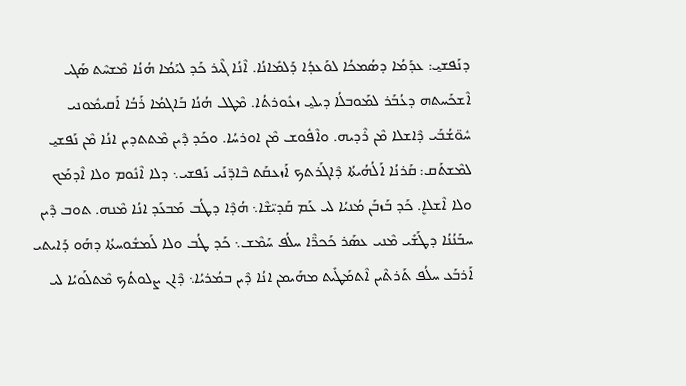ܕܢܰܦܫܝ̱: ܥܕܰܡܳܐ ܕܣܳܡܟܳܐ ܠܘܰܥܕܳܐ ܕܰܠܡܺܐܢܳܐ. ܐܶܢܳܐ ܓܶܝܪ ܟܰܕ ܠܝܰܡܳܐ ܗܳܢܳܐ ܡܶܫܚܶܬ ܣܰܓܝ ܐܶܫܟܰܚܬܗ ܕܥܳܒܰܪ ܠܡܰܘܒܠܳܐ ܕܝܠܝ̱ ܙܥܽܘܪܬܳܐ. ܡܶܛܠ ܗܳܢܳܐ ܒܰܐܓܡܳܐ ܪܰܒܳܐ ܐܰܩܝܡܽܘܢܝ ܚܽܘ̈ܫܳܒܰܝ ܕܶܐܫܠܐ ܡܶܢ ܪܶܕܝܗ. ܘܐܶܦܽܘܫ ܡܶܢ ܐܘܪܚܳܐ. ܘܟܰܕ ܕܶܝܢ ܡܶܬܬܕܝܢ ܐܢܳܐ ܡܶܢ ܢܰܦܫܝ̱ ܠܡܶܫܬܰܩ: ܩܰܪܢܳܐ ܐܰܠܳܗܳܝܬܳܐ ܕܶܐܓܰܪܬܟ ܐܰܙܥܩܰܬ ܒܶܐܕ̈ܢܰܝ ܢܰܦܫܝ܆ ܕܠܐ ܐܶܢܽܘܡ ܘܠܐ ܐܶܕܡܰܟ ܘܠܐ ܐܶܫܠܐܷ. ܟܰܕ ܒܰܙܒܰܢ ܡܳܢܝܳܐ ܠܝ ܥܰܡ ܩܰܕܝ̈ܫܶܐ܆ ܗܳܕܶܐ ܕܛܳܒ ܡܰܒܥܰܕ ܐܢܳܐ ܡܶܢܗ. ܬܘܒ ܕܶܝܢ ܚܒܰܢܳܢܳܐ ܕܛܰܫܺܝ ܡܶܢܝ ܥܣܰܪ ܟܰܟܪ̈ܶܐ ܚܠܳܦ ܚܰܡܶܫ܆ ܟܰܕ ܛܳܒ ܘܠܐ ܠܰܡܫܽܘܚܬܳܐ ܕܗܰܘ ܕܰܐܝܬܝ ܐܰܪܒܰܥ ܚܠܳܦ ܬܰܪܬܶܝܢ ܐܶܬܡܰܛܺܝܬ ܡܗܰܝܡܢ ܐܢܳܐ ܕܶܝܢ ܒܡܳܪܝܳܐ܆ ܕܶܐܢ ܨܠܘܬܳܟ ܡܶܬܠܰܘܝܳܐ ܠܝ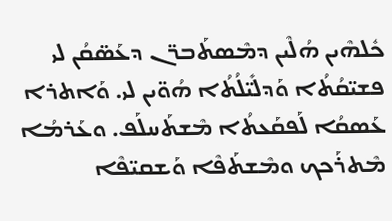ܟܽܠܗܶܝܢ ܗܳܠܶܝܢ ܕܡܶܣܬܰܒܪ̈ܢ ܕܥܰܣ̈ܩܳܢ ܠܝ ܦܫܝ̈ܩܳܬܳܐ ܘܰܕܠܺܝ̈ܠܳܬܳܐ ܗܳܘ̈ܝܢ ܠܝ. ܘܰܐܬܪܐ ܥܰܣܩܳܐ ܠܰܦܩܰܥܬܳܐ ܡܶܫܬܰܚܠܰܦ. ܘܥܰܪܡܳܐ ܡܶܬܪܰܟܟ ܘܡܶܫܬܰܦܶܐ ܘܰܫܩܝ̈ܦܶܐ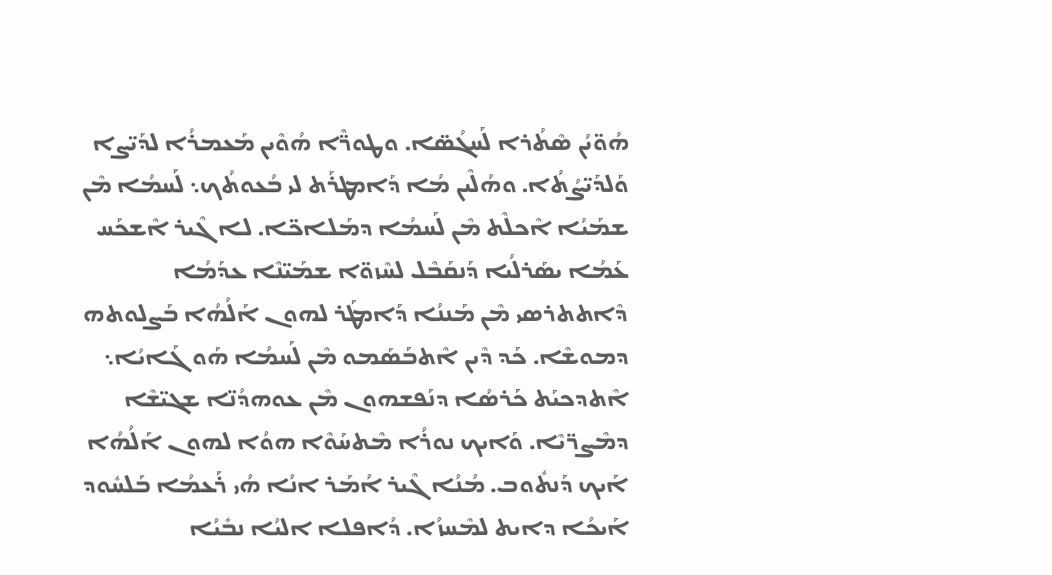ܗܳܘ̈ܝܳܢ ܣܶܬܳܪܐ ܠܰܚܓܳܣ̈ܐ. ܘܛܘܪ̈ܶܐ ܗܳܘܶܝܢ ܡܰܥܡܪܳܐ ܠܕܰܝ̈ܨܐ ܘܰܠܕܰܝ̈ܨܳܬܳܐ. ܘܗܳܠܶܝܢ ܡܳܐ ܕܰܐܡܛܪܰܬ ܠܝ ܒܳܥܘܬܳܟ܆ ܠܰܚܡܳܐ ܡܶܢ ܫܡܰܝܳܐ ܐܶܟܠܶܬ ܡܶܢ ܠܰܚܡܳܐ ܕܡܰܠܐܟ̈ܐ. ܠܐ ܓܶܝܪ ܐܶܫܟܰܚ ܥܰܡܳܐ ܝܣܰܪܠܳܝܐ ܕܰܢܩܰܒܶܠ ܠܚܶܙܘ̈ܐ ܫܡܰܝ̈ܢܶܐ ܥܕܰܡܳܐ ܕܶܐܬܬܪܣܝ ܡܶܢ ܡܰܢܢܳܐ ܕܰܐܡܛܰܪ ܠܗܘܢ ܐܰܠܳܗܳܐ ܒܰܨܠܘܬܗ ܕܡܘܫܶܐ. ܟܰܕ ܕܶܝܢ ܐܶܬܒܰܣܰܡܘ ܡܶܢ ܠܰܚܡܳܐ ܗܰܘ ܓܰܐܝܳܐ܆ ܐܶܬܕܟܝܰܬ ܟܰܪܣܳܐ ܕܢܰܦܫܗܘܢ ܡܶܢ ܥܘܗܕܳܢ̈ܐ ܫܓܝ̈ܫܶܐ ܕܡܶܨܪ̈ܝܶܐ. ܘܰܐܝܟ ܢܘܪܳܐ ܡܶܬܚܰܘܶܐ ܗܘܳܐ ܠܗܘܢ ܐܰܠܳܗܳܐ ܐܰܝܟ ܕܰܢܬܽܘܒ. ܡܳܢܳܐ ܓܶܝܪ ܐܳܡܰܪ ܐܢܳܐ ܗܳܝ ܪܰܥܡܳܐ ܒܰܠܚܽܘܕ ܐܰܝܟܳܐ ܕܐܝܬ ܠܡܶܚܙܳܐ. ܕܳܐܦܠܐ ܐܠܝܳܐ ܢܒܺܝܳܐ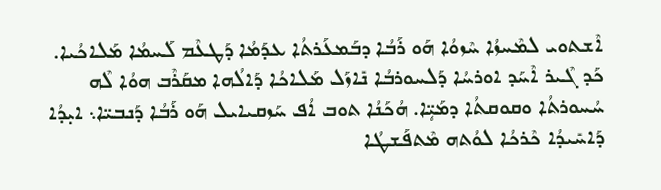ܐܶܫܬܘܝ ܠܡܶܚܙܳܐ ܚܶܙܘܳܐ ܗܰܘ ܪܰܒܳܐ ܕܒܰܡܥܰܪܬܳܐ ܥܕܰܡܳܐ ܕܰܛܥܶܡ ܠܰܚܡܳܐ ܡܰܠܐܟܳܝܐ. ܟܰܕ ܓܶܝܪ ܐܶܚܰܕ ܐܘܪܚܳܐ ܕܰܠܚܘܪܒܳܐ ܢܺܐܙܰܠ ܡܰܠܐܟܳܐ ܕܰܐܠܳܗܐ ܡܩܰܪܶܒ ܗܘܳܐ ܠܶܗ ܚܳܚܘܪܬܳܐ ܘܩܘܩܬܳܐ ܕܡܰܝܴ̈ܐ. ܗܳܟܰܢܳܐ ܬܘܒ ܐܳܦ ܚܰܙܩܝܐܝܠ ܗܰܘ ܪܰܒܳܐ ܕܰܢܒܝ̈ܐ܆ ܐܝ̣ܕܳܐ ܕܰܐܚܺܝܕܳܐ ܟܶܪܟܳܐ ܠܘܳܬܗ ܡܶܬܦܰܫܛܳܐ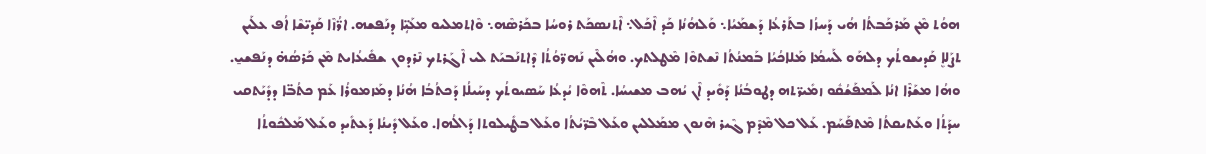ܗܘܳܬ ܡܶܢ ܡܰܪܟܰܒܬܳܐ ܗܳܝ ܕܰܚܙܳܐ ܒܬܰܪܥܳܐ ܕܰܫܡܰܝܳܐ܆ ܘܰܠܗܳܢܳܐ ܟܰܕ ܐܶܟܰܠ܆ ܐܶܬܢܣܟܰܬ ܪܘܚܳܐ ܒܟܰܪܣܶܗ܆ ܘܶܐܬܡܠܝܘ ܡܥܰܝܴ̈ܐ ܕܢܰܦܫܗ. ܐܪ̈ܳܙܶܐ ܩܰܕܝ̈ܫܶܐ ܐܳܦ ܥܠܰܝܢ ܬܨܰܠܐܷ ܩܰܕܝܫܘܬܳܟ ܕܠܗܰܘ ܠܰܚܡܳܐ ܡܰܠܐܟܳܝܳܐ ܒܰܡܢܳܬܳܐ ܢܶܫܬܘܶܐ ܡܶܛܠܬܟ. ܘܗܳܠܶܝܢ ܢܰܗܪ̈ܘܳܬܳܐ ܕܶܐܬܢܰܒܝܰܬ ܠܝ ܐܶܓܰܪܬܟ ܢܶܪܕܘܢ ܫܦܺܝܥܳܐܝܬ ܡܶܢ ܟܰܪܣܳܗ̇ ܕܢܰܦܫܝ̱. ܘܗܳܐ ܡܫܰܪܶܐ ܐܢܳܐ ܠܰܡܦܰܫܳܩܽܘ ܙܡܺܝܪ̈ܬܗ ܕܛܘܒܳܢܳܐ ܕܰܘܺܝܕ ܐܶܢ ܝܳܗܒ ܡܫܝܚܳܐ. ܬܶܗܘܶܐ ܝܳܕܥܳܐ ܚܰܣܝܘܬܳܟ ܕܚܰܝܠܳܐ ܕܰܟܬܳܒܳܐ ܗܳܢܳܐ ܕܡܰܙܡܘܪܳܐ ܥܰܡ ܟܬܳܒ̈ܐ ܕܕܺܝܰܬܩܝ ܚܕܰܬܳܐ ܘܥܰܬܝܩܬܳܐ ܡܶܬܦܰܚܰܡ. ܥܰܠ ܟܠ ܡܶܕܶܡ ܓܶܝܪ ܗܶܢܘܢ ܡܡܰܠܠܝܢ ܘܥܰܠ ܒܶܪ̈ܝܳܬܳܐ ܘܥܰܠ ܒܛܺܝܠܘܬܐ ܕܰܐܠܳܗܐ. ܘܥܰܠ ܕܺܝܢܳܐ ܕܰܥܬܺܝܕ ܘܥܰܠ ܡܰܠܟܽܘܬܳܐ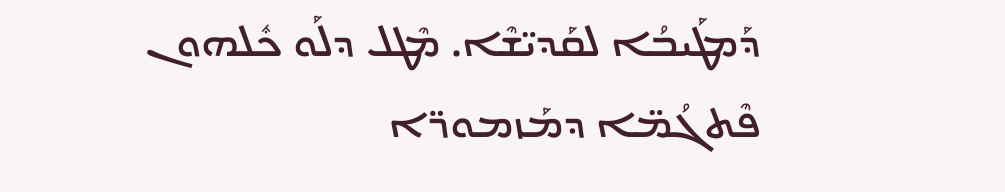ܕܰܡܛܰܝܒܳܐ ܠܩܰܕܝ̈ܫܶܐ. ܡܶܛܠ ܕܠܰܘ ܟܽܠܗܘܢ ܦܶܬܓܳܡ̈ܐ ܕܡܰܙܡܘܪ̈ܐ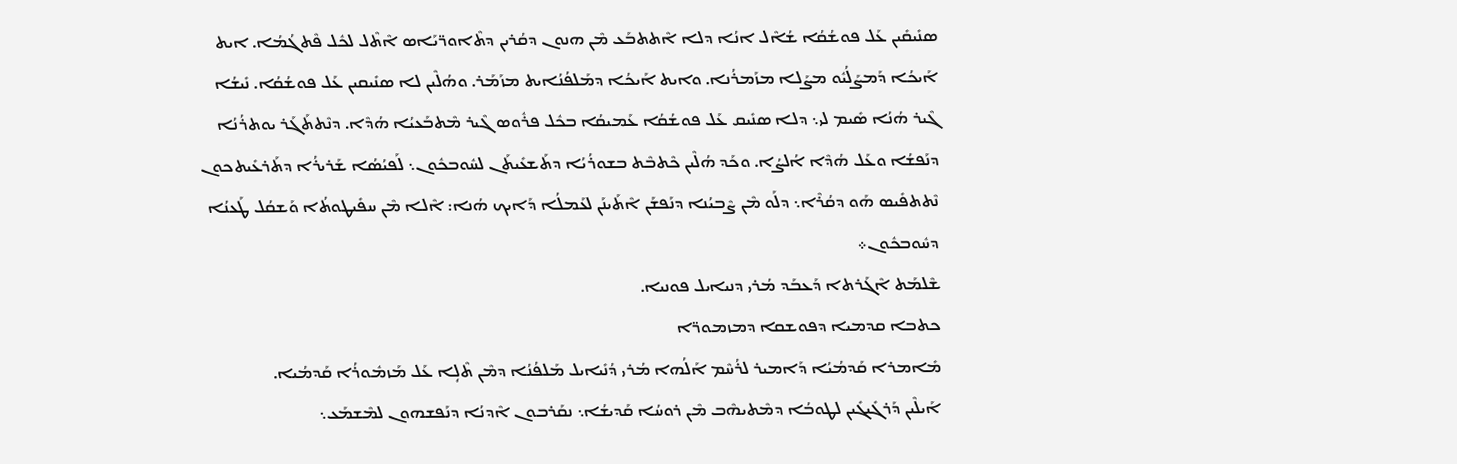ܣܢܺܝܩܺܝܢ ܥܰܠ ܦܘܫܳܩܳܐ ܫܳܐܶܠ‌ ܐܢܳܐ ܕܠܐ ܐܶܬܬܒܰܥ ܡܶܢ ܗܢܘܢ ܕܩܳܪܝܢ ܕܬܶܐܘܪ̈ܝܰܐܣ ܐܶܬܶܠ ܠܟܽܠ ܦܶܬܓܳܡܳܐ. ܐܝܬ ܐܰܝܟܳܐ ܕܰܡܨܰܠܳܝܽܘ ܡܨܰܠܐ ܡܙܰܡܪܳܢܐ. ܘܐܝܬ ܐܰܝܟܳܐ ܕܡܰܠܦܳܢܳܐܝܬ ܡܙܰܡܰܪ. ܘܗܳܠܶܝܢ ܠܐ ܣܢܺܝܩܝܢ ܥܰܠ ܦܘܫܳܩܳܐ. ܢܺܝܫܳܐ ܓܶܝܪ ܗܳܢܳܐ ܣܺܝܡ ܠܝ܆ ܕܠܐ ܣܢܺܝܩ ܥܰܠ ܦܘܫܳܩܳܐ ܥܰܡܝܩܳܐ ܒܟܽܠ ܦܪܽܘܣ ܓܶܝܪ ܡܶܬܒܰܥܝܳܐ ܗܳܕܶܐ. ܕܢܶܬܬܰܓܰܪ ܝܘܬܪܳܢܳܐ ܕܢܰܦܫܳܐ ܘܥܰܠ ܗܳܕܶܐ ܐܳܠܨܳܐ. ܘܟܰܕ ܗܳܠܶܝܢ ܟܶܬܒܶܬ ܒܫܘܪܳܝܳܐ ܕܬܰܫܥܺܝܬܰܢ ܠܚܽܘܒܟܽܘܢ܆ ܠܰܦܝܳܣܳܐ ܫܰܪܝܪܳܐ ܕܬܰܪܥܺܝܬܟܘܢ ܢܶܬܬܦܺܝܣ ܗܰܘ ܕܩܳܪܶܐ܆ ܕܠܰܘ ܡܶܢ ܨܶܒܝܳܢܐ ܕܢܰܦܫܰܢ ܐܶܬܰܝܢܰܢ ܠܥܰܡܠܳܐ ܕܰܐܝܟ ܗܳܢܐ: ܐܶܠܐ ܡܶܢ ܚܦܺܝܛܘܬܳܐ ܘܰܫܩܳܠ ܛܰܥܢܳܐ ܕܚܽܘܒܟܽܘܢ܀
ܫܶܠܡܰܬ ܐܶܓܰܪܬܐ ܕܰܥܒܰܕ ܡܳܪܝ ܕܢܝܐܝܠ ܦܘܢܝܐ.
ܟܬܒܐ ܩܕܡܝܐ ܕܦܘܫܩܐ ܕܡܙܡܘܪ̈ܐ
ܡܺܐܡܪܐ ܩܰܕܡܳܝܳܐ ܕܰܐܡܝܪ ܠܪܳܚܶܡ ܐܰܠܳܗܐ ܡܳܪܝ ܕܳܢܺܝܐܝܠ ܡܰܠܦܳܢܳܐ ܕܡܶܢ ܬܶܠܴܐ ܥܰܠ ܡܰܙܡܽܘܪܳܐ ܩܰܕܡܳܝܐ.
ܐܰܝܠܶܝܢ ܕܰܪܓܺܝܓܺܝܢ ܠܛܘܒܳܐ ܕܡܶܬܝܗܶܒ ܡܶܢ ܪܘܚܳܐ ܩܰܕܝܫܳܐ܆ ܢܩܰܪܒܘܢ ܐܶܕܢܳܐ ܕܢܰܦܫܗܘܢ ܠܡܶܫܡܰܥ܆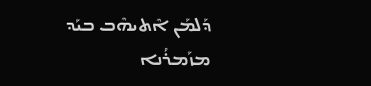ܕܰܠܡܰܢ ܐܶܬܝܗܶܒ ܒܝܰܕ ܡܙܰܡܪܳܢܐ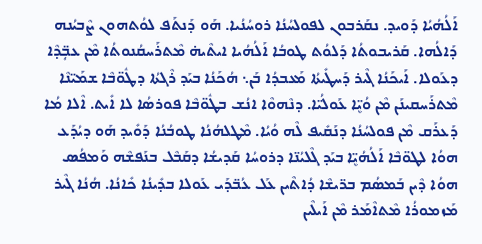ܐܰܠܳܗܳܝܳܐ ܕܰܘܝܕ. ܢܩܰܪܒܘܢ ܠܦܘܠܚܳܢܳܐ ܪܘܚܳܢܳܝܐ. ܗܰܘ ܕܰܢܬܰܦ ܠܘܳܬܗܘܢ ܨܶܒܝܳܢܗ ܕܰܐܠܳܗܐ. ܩܰܪܝܒܘܬܳܐ ܕܰܠܘܳܬ ܛܘܒܳܐ ܐܰܠܳܗܳܝܐ ܐܝܬܶܝܗ̇ ܡܶܬܪܰܚܩܳܢܘܬܳܐ ܡܶܢ ܥܒܴ̈ܕܶܐ ܕܥܰܘܠܐ. ܐܰܝܟܰܢܳܐ ܓܶܝܪ ܕܰܚܛܺܝܬܳܐ ܡܰܥܒܕܳܐ ܒܰܢ܆ ܗܳܟܰܢܳܐ ܒܝܰܕ ܪܶܓܬܳܐ ܕܛܽܘ̈ܒܶܐ ܫܡܰܝ̈ܢܶܐ ܡܶܬܪܰܚܩܝܢܰܢ ܡܶܢ ܘܳܝܷ̈ܐ ܥܰܘܠܳܝ̈ܐ. ܕܢܶܗܘܶܐ ܐܢܳܫ ܒܛܽܘ̈ܒܶܐ ܦܘܪܣܳܐ ܠܐ ܐܺܝܬ. ܐܶܠܐ ܡܳܐ ܕܰܥܪܰܩ ܡܶܢ ܦܘܠܚܳܢܳܐ ܕܢܰܩܺܝܦ ܠܶܗ ܘܳܝܳܐ. ܡܶܛܠܗܳܢܳܐ ܛܘܒܳܢܳܐ ܕܰܘܺܝܕ ܗܰܘ ܕܝܳܕܰܥ ܗܘܳܐ ܠܛܘ̈ܒܶܐ ܐܰܠܳܗܳܝܷ̈ܐ ܒܝܰܕ ܓܶܠܝܳܢ̈ܐ ܕܪܘܚܳܐ ܩܰܕܝܫܳܐ ܕܩܰܒܶܠ ܒܢܰܦܫܶܗ ܘܰܡܦܳܣ ܗܘܳܐ ܕܶܝܢ ܒܰܡܣܳܡ ܒܪ̈ܝܫܶܐ ܕܳܐܬܶܝܢ ܥܰܠ ܥܳܒ̈ܕܰܝ ܥܰܘܠܐ ܒܕܺܝܢܳܐ ܟܺܐܢܳܐ. ܗܳܢܳܐ ܓܶܝܪ ܡܰܙܡܘܪܳܐ ܡܶܬܐܶܡܰܪ ܡܶܢ ܐܰܝܠܶܝܢ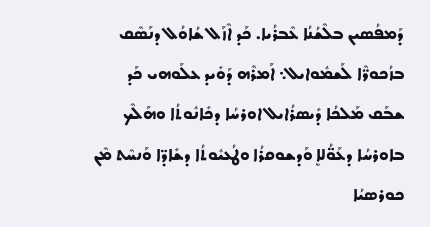ܕܰܡܦܳܣܝܢ ܒܠܶܫܳܢܳܐ ܥܶܒܪܳܝܐ. ܟܰܕ ܐܶܙܰܠ ܫܳܐܘܳܠ ܕܢܰܣܶܩ ܒܙܳܟܘܪ̈ܶܐ ܠܰܫܡܽܘܐܝܠ܆ ܐܰܡܪܶܗ ܕܰܘܺܝܕ ܥܠܰܘܗܝ ܟܰܕ ܫܒܰܩ ܡܰܠܟܳܐ ܕܺܝܣܪܳܐܝܠ‌ ܐܘܪܚܳܐ ܕܟܺܐܢܽܘܬܳܐ ܘܗܰܠܶܟ ܒܐܘܪܚܳܐ ܕܥܰܘ̈ܳܠܐܷ ܘܰܕܫܘܩܪܳܐ ܘܛܳܥܝܽܘܬܳܐ ܕܫܺܐܕ̈ܐ ܘܰܢܚܶܬ ܡܶܢ ܟܘܪܣܝܳܐ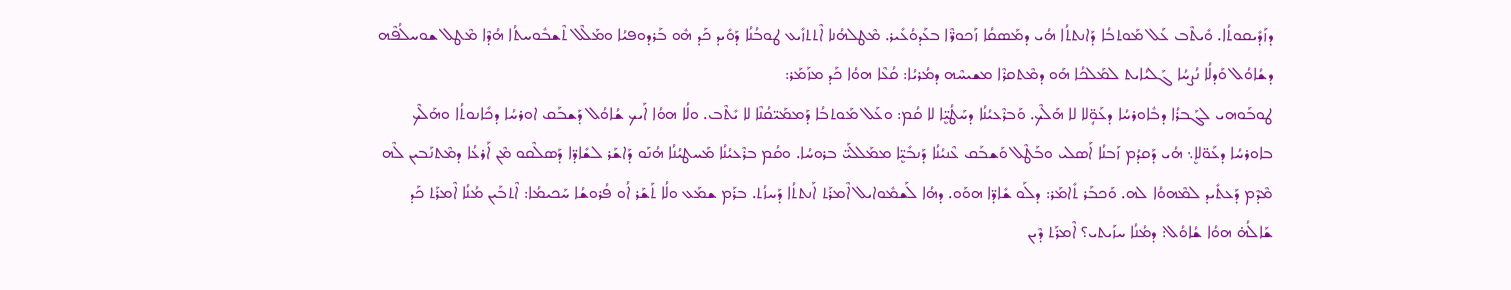ܕܙܰܕܺܝܩܘܬܳܐ. ܘܺܝܬܶܒ ܥܰܠ ܡܰܘܬܒܳܐ ܕܰܐܢܬܬܳܐ ܗܳܝ ܕܡܰܣܩܳܐ ܙܰܟܘܪ̈ܶܐ ܒܥܰܕܘܳܥܺܝܪ. ܡܶܛܠܗܳܢܐ ܐܶܬܬܙܺܝܥ ܛܘܒܳܢܳܐ ܕܰܘܺܝܕ ܟܰܕ ܗܽܘ ܒܰܪܕܘܦܝܳܐ ܘܡܰܠܶܠ ܬܶܫܒܽܘܚܬܳܐ ܗܳܕܶܐ ܡܶܛܠ ܫܘܚܠܳܦܶܗ ܕܫܳܐܘܳܠ ܘܰܕܠܳܐ ܢܳܨܚܳܐ ܓܰܠܝܳܐܝܬ ܠܡܰܠܟܳܐ ܗܰܘ ܕܡܶܬܩܪܶܐ ܡܫܝܚܶܗ ܕܡܳܪܝܳܐ: ܩܳܥܶܐ ܗܘܳܐ ܟܰܕ ܡܙܰܡܰܪ:
ܛܘܒܰܘܗܝ ܠܓܰܒܪܳܐ ܕܒܽܐܘܪܚܳܐ ܕܥܰܘܴ̈ܠܐ ܠܐ ܗܰܠܶܟ. ܘܰܒܪܶܥܝܳܢܳܐ ܕܚܰܛܳܝܷ̈ܐ ܠܐ ܩܳܡ: ܘܥܰܠ ܡܰܘܬܒܳܐ ܕܰܡܡܰܝ̈ܩܳܢܶܐ ܠܐ ܝܺܬܶܒ. ܘܠܳܐ ܗܘܳܐ ܐܰܝܟ ܫܳܐܘܳܠ ܕܰܫܒܰܩ ܐܘܪܚܳܐ ܕܟܺܐܢܘܬܳܐ ܘܗܰܠܶܟ ܒܐܘܪܚܳܐ ܕܥܰܘ̈ܠܐܷ܆ ܗܳܝ ܕܰܩܕܳܡ ܙܰܒܢܳܐ ܐܰܣܠܝ ܘܒܰܛܶܠ ܘܰܫܒܰܩ ܥܶܢܝܳܢܳܐ ܕܰܢܒܺܝܷ̈ܐ ܡܡܰܠܠܰܝ̈ ܒܪܘܚܳܐ. ܘܩܳܡ ܒܪܶܥܝܳܢܳܐ ܡܰܚܛܝܳܢܳܐ ܗܳܢܰܘ ܕܰܐܫܰܪ ܠܫܺܐܕ̈ܐ ܕܰܣܠܶܩܘ ܡܶܢ ܐܰܪܥܳܐ ܕܡܶܬܢܰܒܝܢ ܠܶܗ ܡܶܕܶܡ ܕܰܥܬܺܝܕ ܠܡܶܗܘܳܐ ܠܗ. ܘܰܟܒܰܪ ܬܺܐܡܰܪ: ܕܠܰܘ ܫܺܐܕ̈ܐ ܗܘܰܘ. ܕܗܳܐ ܠܰܫܡܽܘܐܝܠ ‌ܐܶܡܪܰܬ ܐܰܢܬܬܳܐ ܕܰܚܙܳܬ. ܒܪܰܡ ܫܡܰܥ ܘܠܳܐ ܬܰܫܰܪ ܐܳܘ ܦܳܪܘܫܳܐ ܚܰܟܝܡܳܐ: ܐܶܬܒܰܝܢ ܡܳܢܳܐ ܐܶܡܪܰܬ ܟܰܕ ܫܰܐܠܳܗ̇ ܗܘܳܐ ܫܳܐܘܳܠ: ܕܡܳܢܳܐ ܚܙܰܝܬܝ؟ ܐܶܡܪܰܬ ܕܶܝܢ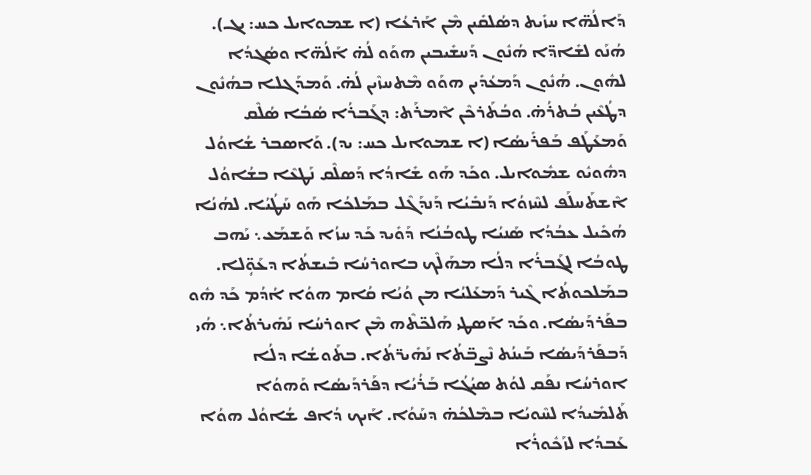ܕܰܐܠܳܗ̈ܐ ܚܙܺܝܬ ܕܣܳܠܩܺܝܢ ܡܶܢ ܐܰܪܥܳܐ (ܐ ܫܡܘܐܝܠ ܟܚ: ܝܓ). ܗܳܢܰܘ ܠܫܺܐܕ̈ܐ ܗܳܢܽܘܢ ܕܰܚܫܺܝܒܝܢ ܗܘܰܘ ܠܳܗ̇ ܐܰܠܳܗ̈ܐ ܘܣܳܓܕܳܐ ܠܗܽܘܢ. ܗܳܢܽܘܢ ܕܰܡܥܳܕܺܝܢ ܗܘܰܘ ܡܶܬܚܙܶܝܢ ܠܳܗ̇. ܘܰܡܕܰܓܠܐ ܒܗܳܢܽܘܢ ܕܛܳܥܶܝܢ ܒܳܬܪܳܗ̇. ܘܒܳܬܰܪܟܶܢ ܐܶܡܪܰܬ: ܕܓܰܒܪܳܐ ܣܳܒܳܐ ܣܳܠܶܩ ܘܰܡܥܰܛܰܦ ܒܰܦܪܺܝܣܳܐ (ܐ ܫܡܘܐܝܠ ܟܚ: ܝܕ). ܘܰܐܣܒܪ ܫܳܐܘܳܠ ܕܗܽܘܝܽܘ ܫܡܽܘܐܝܠ. ܘܟܰܕ ܗܰܘ ܫܺܐܕܳܐ ܕܰܣܠܶܩ ܢܰܛܥܶܐ ܒܫܳܐܘܳܠ‌ ܐܶܫܬܰܚܠܰܦ ܠܚܶܙܘܳܐ ܕܰܢܒܺܝܳܐ ܕܰܢܕܰܓܶܠ ܒܡܰܠܟܳܐ ܗܰܘ ܚܰܛܳܝܳܐ. ܠܗܳܢܳܐ ܗܳܟܺܝܠ ܥܒܳܕܳܐ ܣܰܢܝܳܐ ܛܘܒܳܢܳܐ ܕܰܘܺܝܕ ܟܰܕ ܚܙܳܐ ܘܰܫܡܰܥ܆ ܝܰܗܒ ܛܘܒܳܐ ܠܓܰܒܪܳܐ ܕܠܳܐ ܡܗܰܠܶܟ ܒܐܘܪܚܳܐ ܒܺܝܫܬܳܐ ܕܥܰܘܴ̈ܠܐ. ܒܡܰܠܟܘܬܳܐ ܓܶܝܪ ܕܰܡܥܰܠܝܳܐ ܡܢ ܘܳܝܳܐ ܩܳܐܡ ܗܘܳܐ ܐܳܕܳܡ ܟܰܕ ܗܽܘ ܒܦܰܪܕܰܝܣܳܐ. ܘܟܰܕ ܐܰܣܛܝ ܗܰܠܟ̈ܬܶܗ ܡܶܢ ܐܘܪܚܳܐ ܢܰܗܺܝܪܬܳܐ܆ ܗܳܝ ܕܰܒܦܰܪܕܰܝܣܳܐ ܒܰܝܢܳܬ ܢܶܨܒ̈ܬܳܐ ܢܰܗܺܝܪ̈ܬܳܐ. ܒܬܰܘܫܳܐ ܕܠܳܐ ܐܘܪܚܳܐ ܢܦܰܩ ܠܘܳܬ ܣܝܳܓܳܐ ܒܰܪܳܝܳܐ ܕܦܰܪܕܰܝܣܳܐ ܘܰܗܘܳܐ ܬܰܠܡܺܝܕܳܐ ܠܚܶܘܝܳܐ ܒܡܶܠܟܳܗ̇ ܕܚܰܘܳܐ. ܐܰܝܟ ܕܳܐܦ ܫܳܐܘܳܠ ܗܘܳܐ ܥܰܒܕܳܐ ܠܙܰܟܽܘܪܳܐ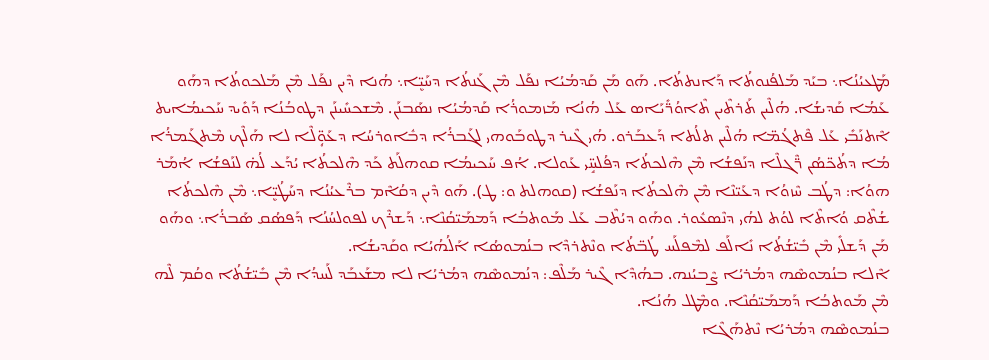ܡܰܛܥܝܳܢܳܐ܆ ܒܝܰܕ ܡܰܠܦܳܢܘܬܳܐ ܕܰܐܢܬܬܳܐ. ܗܰܘ ܡܰܢ ܩܰܕܡܳܝܳܐ ܢܦܰܠ ܡܶܢ ܓܰܢܬܳܐ ܕܚܰܝܷ̈ܐ܆ ܗܳܢܐ ܕܶܝܢ ܢܦܰܠ ܡܶܢ ܡܰܠܟܘܬܳܐ ܕܗܰܘ ܥܰܡܳܐ ܩܰܕܝܫܳܐ. ܗܳܠܶܝܢ ܬܰܪܬܶܝܢ ܬܶܐܘܳܪ̈ܺܝܰܐܣ ܥܰܠ ܗܳܢܳܐ ܡܰܙܡܘܪܳܐ ܩܰܕܡܳܝܳܐ ܢܣܰܒܢܰܢ. ܡܶܫܟܚܺܝܢܰܢ ܕܛܘܒܳܢܳܐ ܕܰܘܺܝܕ ܚܰܟܝܡܳܐܝܬ ܐܶܬܢܰܒܺܝ ܥܰܠ ܦܶܬܓܳܡ̈ܐ ܗܳܠܶܝܢ ܬܠܳܬܐ ܕܰܥܒܰܪܘ. ܗܳܝ ܓܶܝܪ ܕܛܘܒܰܘܗܝ ܠܓܰܒܪܳܐ ܕܒܽܐܘܪܚܳܐ ܕܥܰܘܴ̈ܠܶܐ ܠܐ ܗܰܠܶܟ ܡܶܬܓܰܡܪܳܐ ܡܳܐ ܕܬܳܟ̈ܣܳܢ ܪ̈ܶܓܠܶܐ ܕܢܰܦܫܳܐ ܡܶܢ ܗܶܠܟܬܳܐ ܕܦܳܠܚܱ̈ܝ ܥܰܘܠܐ. ܐܳܦ ܚܰܟܝܡܳܐ ܩܘܗܠܰܬ ܟܰܕ ܗܶܠܟܬܳܐ ܝܳܕܰܥ ܠܳܗ̇ ܠܢܰܦܫܳܐ ܐܳܡܰܪ ܗܘܳܐ: ܕܛܳܒ ܚܶܙܘܳܐ ܕܥܰܝ̈ܢܶܐ ܡܶܢ ܗܶܠܟܬܳܐ ܕܢܰܦܫܳܐ (ܩܘܗܠܬ ܘ: ܛ). ܗܰܘ ܕܶܝܢ ܕܩܳܐܶܡ ܒܪܶܥܝܳܢܳܐ ܕܚܰܛܳܝܷ̈ܐ܆ ܡܶܢ ܗܶܠܟܬܳܐ ܫܳܬܶܩ ܘܳܐܬܶܐ ܠܘܳܬ ܠܗܳܝ ܕܢܶܣܥܽܘܪ. ܘܗܰܘ ܕܝܳܬܶܒ ܥܰܠ ܡܰܘܬܒܳܐ ܕܰܡܡܰܝ̈ܩܳܢܶܐ܆ ܕܰܫܪܶܟ ܠܦܘܠܚܳܢܳܐ ܕܰܦܣܳܩ ܣܰܒܪܳܐ܆ ܘܗܰܘ ܡܰܢ ܕܰܫܠܺܝ ܡܶܢ ܒܺܝ̈ܫܳܬܳܐ ܢܺܐܠܰܦ ܠܡܶܦܠܰܚ ܛܳܒ̈ܬܳܐ ܘܢܶܬܪܕܶܐ ܒܢܳܡܘܣܳܐ ܐܰܠܳܗܳܝܳܐ ܘܩܰܕܝܫܳܐ.
ܐܶܠܐ ܒܢܳܡܘܣܶܗ ܕܡܳܪܝܳܐ ܨܶܒܝܳܢܗ. ܒܗܳܕܶܐ ܓܶܝܪ ܡܰܠܶܦ: ܕܢܳܡܘܣܶܗ ܕܡܳܪܝܳܐ ܠܐ ܡܫܰܥܒܰܕ ܠܰܚܕܳܐ ܡܶܢ ܒܺܝ̈ܫܳܬܳܐ ܘܩܳܡ ܠܶܗ ܡܶܢ ܡܰܘܬܒܳܐ ܕܰܡܡܰܝ̈ܩܳܢܶܐ. ܘܡܶܛܠ ܗܳܢܳܐ.
ܒܢܳܡܘܣܶܗ ܕܡܳܪܝܳܐ ܢܶܬܗܰܓܶܐ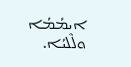ܐܝܡܳܡܳܐ ܘܠܶܠܝܳܐ.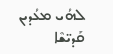ܠܗܳܝ ܡܥܳܕܝܢ ܩܰܕܝ̈ܫܶܐ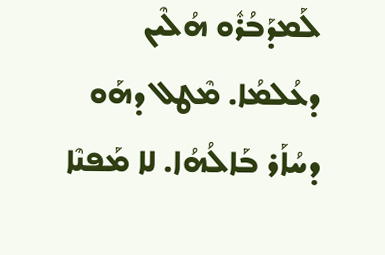ܠܰܡܕܰܒܳܪܽܘ ܗܳܠܶܝܢ ܕܥܳܠܡܳܐ. ܡܶܛܠ ܕܗܰܘ ܕܚܳܐܰܪ ܒܰܐܠܳܗܳܐ. ܠܐ ܡܰܦܢܶܐ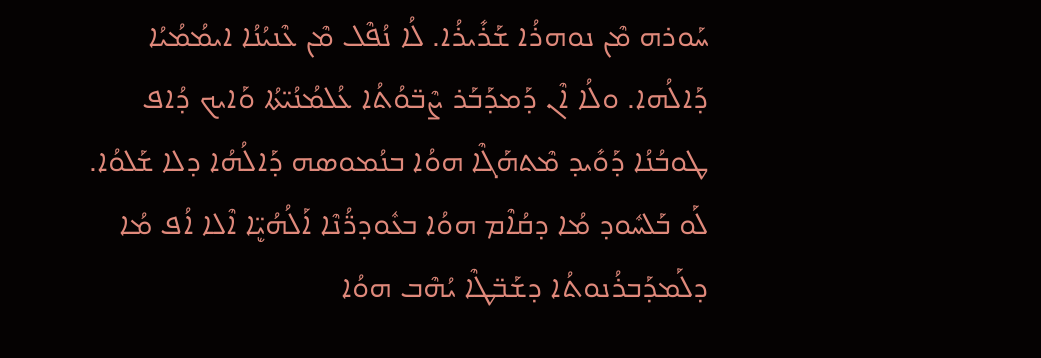ܚܰܘܪܗ ܡܶܢ ܢܘܗܪܳܐ ܫܰܪܺܝܪܳܐ. ܠܳܐ ܢܳܦܶܠ ܡܶܢ ܥܶܢܝܳܢܳܐ ܐܝܡܳܡܳܝܳܐ ܕܰܐܠܳܗܐ. ܘܠܳܐ ܐܶܢ ܕܰܡܕܰܒܰܪ ܨܶܒ̈ܘܳܬܳܐ ܥܳܠܡܳܢܳܝ̈ܬܳܐ ܘܰܐܝܟ ܕܳܐܦ ܛܘܒܳܢܳܐ ܕܰܘܺܝܕ ܡܶܬܗܰܓܶܐ ܗܘܳܐ ܒܢܳܡܘܣܗ ܕܰܐܠܳܗܳܐ ܕܠܐ ܫܰܠܘܳܐ. ܠܰܘ ܒܰܠܚܽܘܕ ܡܳܐ ܕܩܳܐܶܡ ܗܘܳܐ ܒܥܽܘܕܪ̈ܳܢܶܐ ܐܰܠܳܗܳܝܷ̈ܐ ܐܶܠܐ ܐܳܦ ܡܳܐ ܕܠܰܡܕܰܒܪܳܢܘܬܳܐ ܕܫܰܒ̈ܛܶܐ ܝܳܗܶܒ ܗܘܳܐ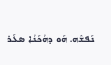ܢܰܦܫܶܗ. ܗܰܘ ܕܗܳܟܰܢܳܐ ܣܥܰܪ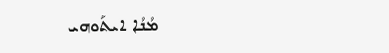ܡܳܢܳܐ ܐܝܬܰܘܗܝ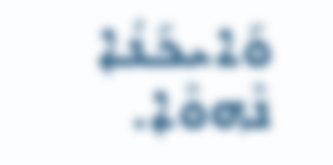ܘܰܐܝܟܰܢܳܐ ܢܶܗܘܶܐ.